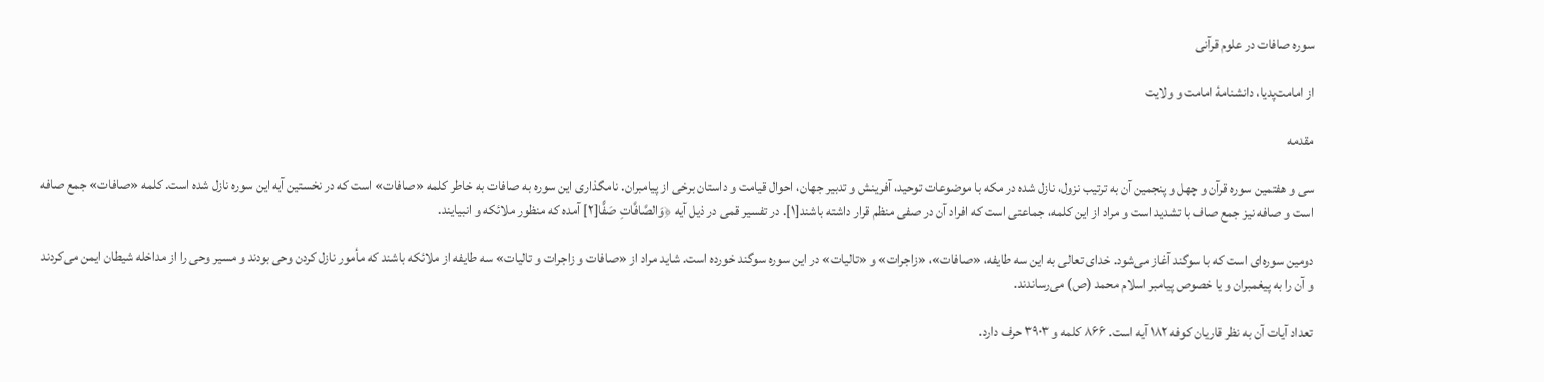سوره صافات در علوم قرآنی

از امامت‌پدیا، دانشنامهٔ امامت و ولایت

مقدمه

سی و هفتمین سوره قرآن و چهل و پنجمین آن به ترتیب نزول، نازل شده در مکه با موضوعات توحید، آفرینش و تدبیر جهان، احوال قیامت و داستان برخی از پیامبران. نامگذاری این سوره به صافات به خاطر کلمه «صافات» است که در نخستین آیه این سوره نازل شده است. کلمه «صافات» جمع صافه است و صافه نیز جمع صاف با تشدید است و مراد از این کلمه، جماعتی است که افراد آن در صفی منظم قرار داشته باشند[۱]. در تفسیر قمی در ذیل آیه ﴿وَالصَّافَّاتِ صَفًّا[۲] آمده که منظور ملائکه و انبیایند.

دومین سوره‌ای است که با سوگند آغاز می‌شود. خدای تعالی به این سه طایفه، «صافات»، «زاجرات» و «تالیات» در این سوره سوگند خورده است. شاید مراد از «صافات و زاجرات و تالیات» سه طایفه از ملائکه باشند که مأمور نازل کردن وحی بودند و مسیر وحی را از مداخله شیطان ایمن می‌کردند و آن را به پیغمبران و یا خصوص پیامبر اسلام محمد (ص) می‌رساندند.

تعداد آیات آن به نظر قاریان کوفه ۱۸۲ آیه است. ۸۶۶ کلمه و ۳۹۰۳ حرف دارد.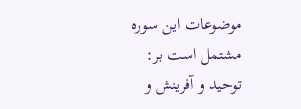موضوعات این سوره مشتمل است بر: توحید و آفرینش و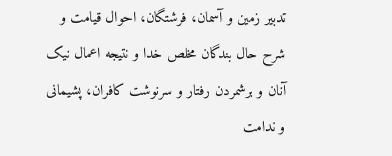تدبیر زمین و آسمان، فرشتگان، احوال قیامت و شرح حال بندگان مخلص خدا و نتیجه اعمال نیک آنان و برشمردن رفتار و سرنوشت کافران، پشیمانی و ندامت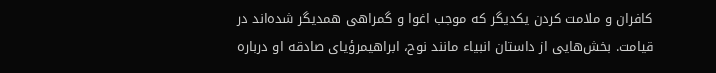کافران و ملامت کردن یکدیگر که موجب اغوا و گمراهی همدیگر شده‌اند در قیامت. بخش‌هایی از داستان انبیاء مانند نوح، ابراهیمرؤیای صادقه او درباره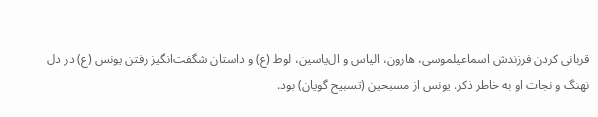قربانی کردن فرزندش اسماعیلموسی، هارون، الیاس و ال‌یاسین، لوط (ع) و داستان شگفت‌انگیز رفتن یونس (ع) در دل نهنگ و نجات او به خاطر ذکر. یونس از مسبحین (تسبیح گویان) بود.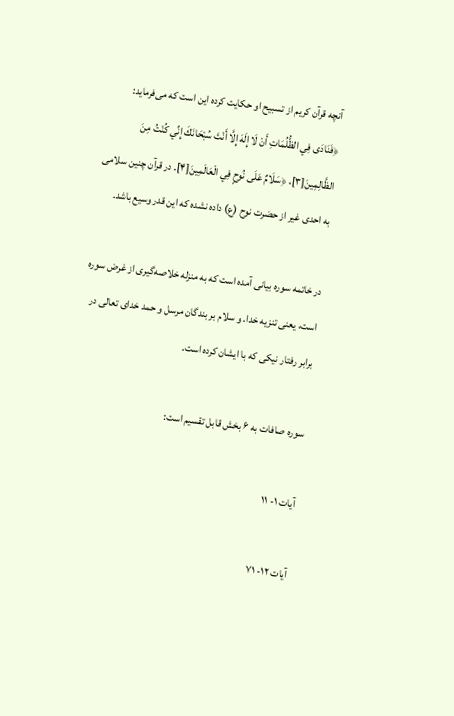آنچه قرآن کریم از تسبیح او حکایت کرده این است که می‌فرماید: ﴿فَنَادَى فِي الظُّلُمَاتِ أَنْ لَا إِلَهَ إِلَّا أَنْتَ سُبْحَانَكَ إِنِّي كُنْتُ مِنَ الظَّالِمِينَ[۳]، ﴿سَلَامٌ عَلَى نُوحٍ فِي الْعَالَمِينَ[۴]. در قرآن چنین سلامی به احدی غیر از حضرت نوح (ع) داده نشده که این قدر وسیع باشد.

در خاتمه سوره بیانی آمده است که به منزله خلاصه‌گیری از غرض سوره است، یعنی تنزیه خدا. و سلام بر بندگان مرسل و حمد خدای تعالی در برابر رفتار نیکی که با ایشان کرده است.

سوره صافات به ۶ بخش قابل تقسیم است:

آیات ۱- ۱۱

آیات ۱۲- ۷۱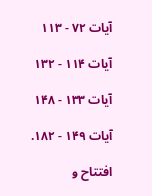آیات ۷۲ - ۱۱۳

آیات ۱۱۴ - ۱۳۲

آیات ۱۳۳ - ۱۴۸

آیات ۱۴۹ - ۱۸۲.

افتتاح و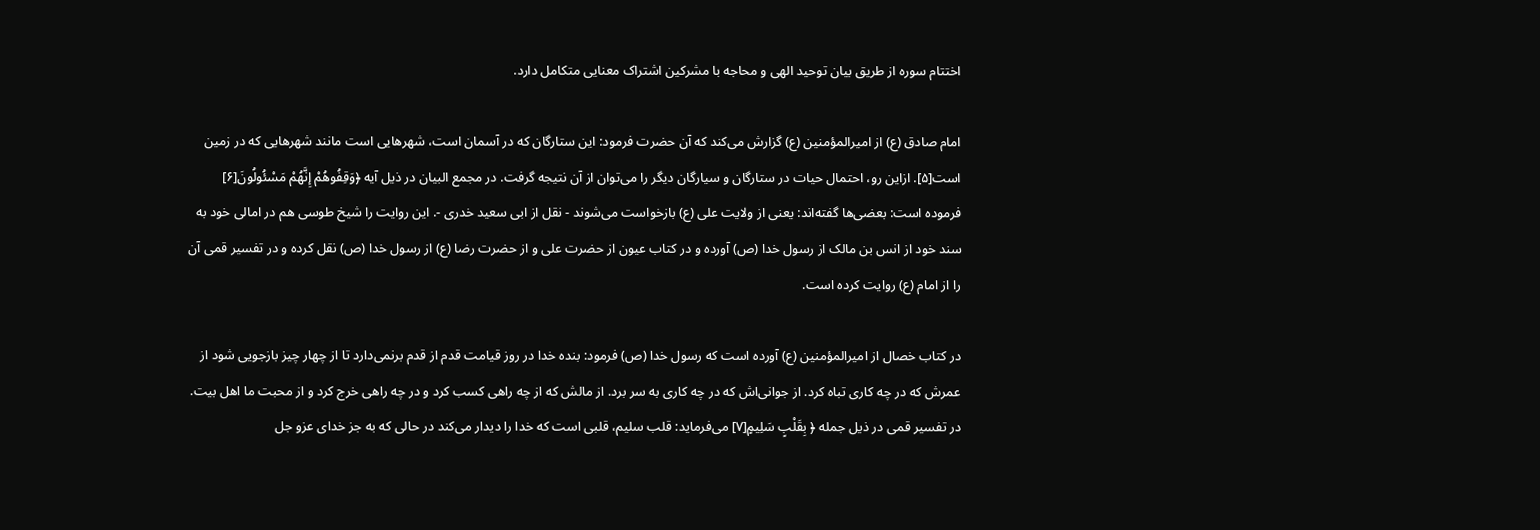اختتام سوره از طریق بیان توحید الهی و محاجه با مشرکین اشتراک معنایی متکامل دارد.

امام صادق (ع) از امیرالمؤمنین (ع) گزارش می‌کند که آن حضرت فرمود: این ستارگان که در آسمان است، شهرهایی است مانند شهرهایی که در زمین است[۵]. ازاین رو، احتمال حیات در ستارگان و سیارگان دیگر را می‌‌توان از آن نتیجه گرفت. در مجمع البیان در ذیل آیه ﴿وَقِفُوهُمْ إِنَّهُمْ مَسْئُولُونَ[۶] فرموده است: بعضی‌ها گفته‌اند: یعنی از ولایت علی (ع) بازخواست می‌شوند - نقل از ابی سعید خدری -. این روایت را شیخ طوسی هم در امالی خود به سند خود از انس بن مالک از رسول خدا (ص) آورده و در کتاب عیون از حضرت علی و از حضرت رضا (ع) از رسول خدا (ص) نقل کرده و در تفسیر قمی آن را از امام (ع) روایت کرده است.

در کتاب خصال از امیرالمؤمنین (ع) آورده است که رسول خدا (ص) فرمود: بنده خدا در روز قیامت قدم از قدم برنمی‌دارد تا از چهار چیز بازجویی شود از عمرش که در چه کاری تباه کرد. از جوانی‌اش که در چه کاری به سر برد. از مالش که از چه راهی کسب کرد و در چه راهی خرج کرد و از محبت ما اهل بیت. در تفسیر قمی در ذیل جمله ﴿ بِقَلْبٍ سَلِيمٍ[۷] می‌فرماید: قلب سلیم، قلبی است که خدا را دیدار می‌کند در حالی که به جز خدای عزو جل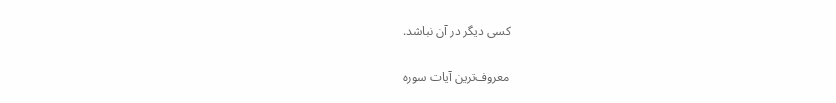کسی دیگر در آن نباشد.

معروف‌ترین آیات سوره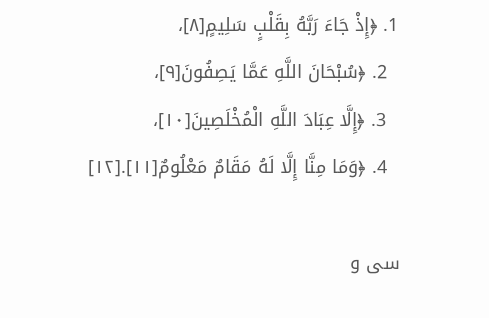1. ﴿إِذْ جَاءَ رَبَّهُ بِقَلْبٍ سَلِيمٍ[۸]،
  2. ﴿سُبْحَانَ اللَّهِ عَمَّا يَصِفُونَ[۹]،
  3. ﴿إِلَّا عِبَادَ اللَّهِ الْمُخْلَصِينَ[۱۰]،
  4. ﴿وَمَا مِنَّا إِلَّا لَهُ مَقَامٌ مَعْلُومٌ[۱۱].[۱۲]

سی و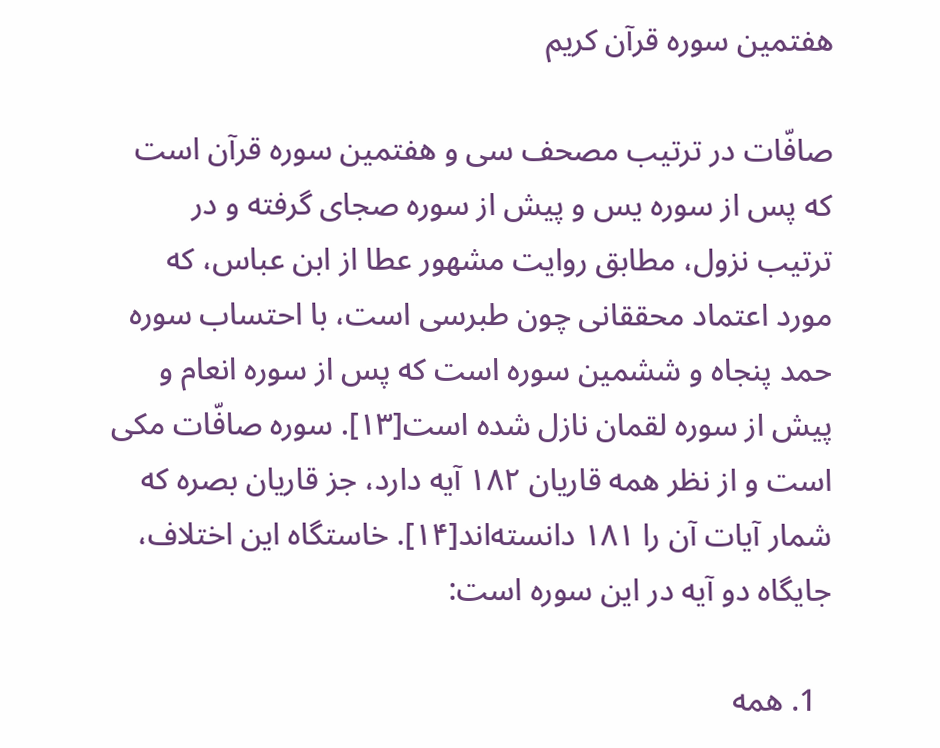هفتمین سوره قرآن کریم

صافّات در ترتیب مصحف سی و هفتمین سوره قرآن است که پس از سوره یس و پیش از سوره صجای گرفته و در ترتیب نزول، مطابق روایت مشهور عطا از ابن عباس، که مورد اعتماد محققانی چون طبرسی است، با احتساب سوره حمد پنجاه و ششمین سوره است که پس از سوره انعام و پیش از سوره لقمان نازل شده است[۱۳]. سوره صافّات مکی است و از نظر همه قاریان ۱۸۲ آیه دارد، جز قاریان بصره که شمار آیات آن را ۱۸۱ دانسته‌اند[۱۴]. خاستگاه این اختلاف، جایگاه دو آیه در این سوره است:

  1. همه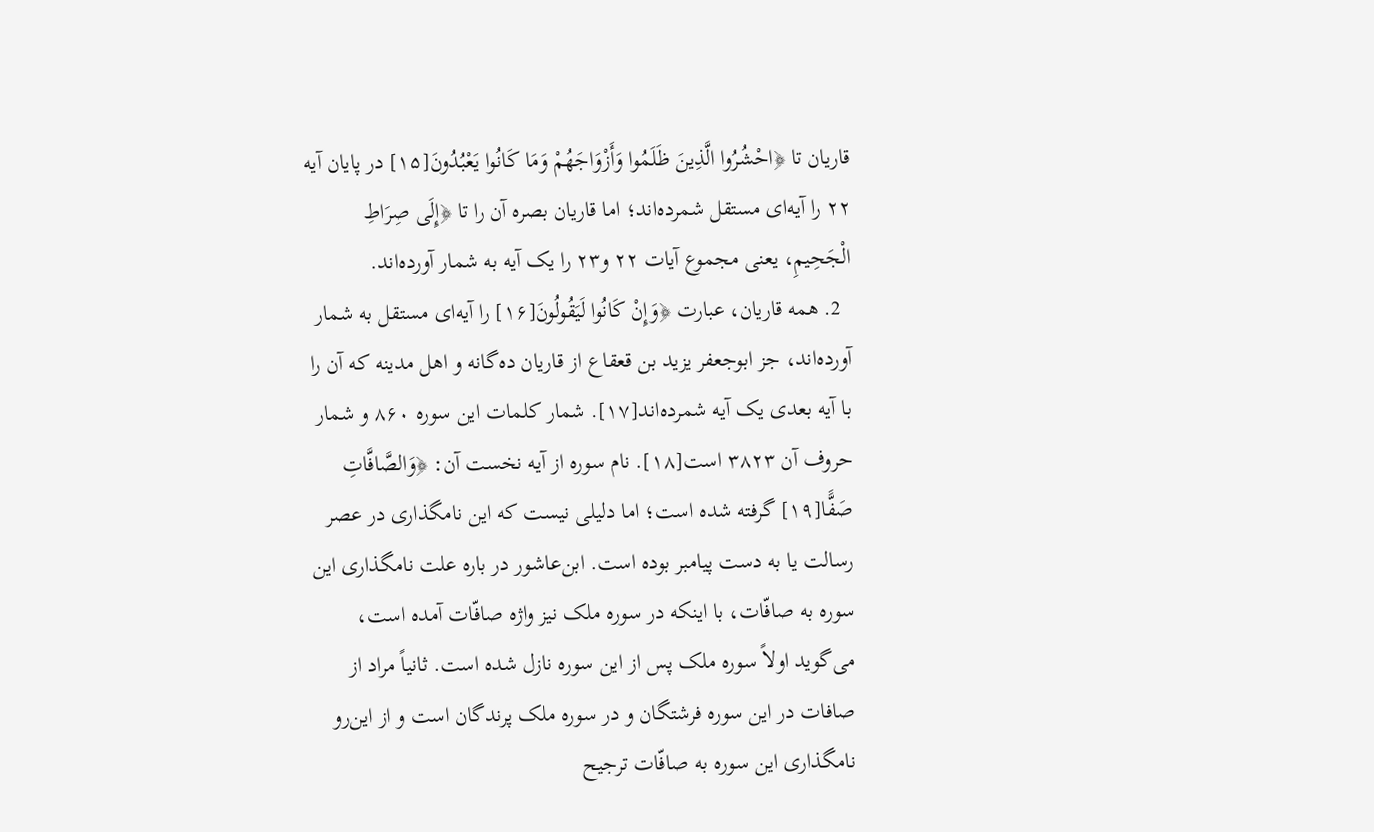قاریان تا ﴿احْشُرُوا الَّذِينَ ظَلَمُوا وَأَزْوَاجَهُمْ وَمَا كَانُوا يَعْبُدُونَ[۱۵] در پایان آیه ۲۲ را آیه‌ای مستقل شمرده‌اند؛ اما قاریان بصره آن را تا ﴿إِلَى صِرَاطِ الْجَحِيمِ، یعنی مجموع آیات ۲۲ و۲۳ را یک آیه به شمار آورده‌اند.
  2. همه قاریان، عبارت ﴿وَإِنْ كَانُوا لَيَقُولُونَ[۱۶] را آیه‌ای مستقل به شمار آورده‌اند، جز ابوجعفر یزید بن قعقاع از قاریان ده‌گانه و اهل مدینه که آن را با آیه بعدی یک آیه شمرده‌اند[۱۷]. شمار کلمات این سوره ۸۶۰ و شمار حروف آن ۳۸۲۳ است[۱۸]. نام سوره از آیه نخست آن: ﴿وَالصَّافَّاتِ صَفًّا[۱۹] گرفته شده است؛ اما دلیلی نیست که این نامگذاری در عصر رسالت یا به دست پیامبر بوده است. ابن‌عاشور در باره علت نامگذاری این سوره به صافّات، با اینکه در سوره ملک نیز واژه صافّات آمده است، می‌گوید اولاً سوره ملک پس از این سوره نازل شده است. ثانیاً مراد از صافات در این سوره فرشتگان و در سوره ملک پرندگان است و از این‌رو نامگذاری این سوره به صافّات ترجیح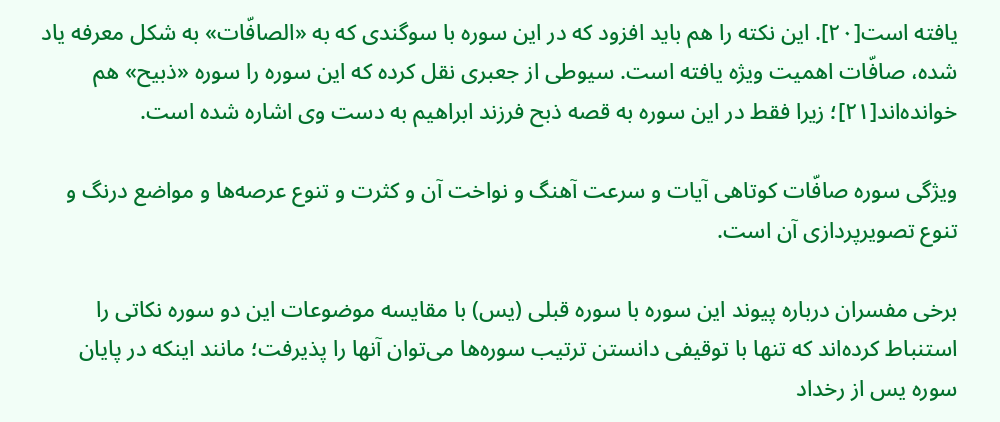یافته است[۲۰]. این نکته را هم باید افزود که در این سوره با سوگندی که به «الصافّات» به شکل معرفه یاد شده، صافّات اهمیت ویژه یافته است. سیوطی از جعبری نقل کرده که این سوره را سوره «ذبیح» هم خوانده‌اند[۲۱]؛ زیرا فقط در این سوره به قصه ذبح فرزند ابراهیم به دست وی اشاره شده است.

ویژگی سوره صافّات کوتاهی آیات و سرعت آهنگ و نواخت آن و کثرت و تنوع عرصه‌ها و مواضع درنگ و تنوع تصویرپردازی آن است.

برخی مفسران درباره پیوند این سوره با سوره قبلی (یس) با مقایسه موضوعات این دو سوره نکاتی را استنباط کرده‌اند که تنها با توقیفی دانستن ترتیب سوره‌ها می‌توان آنها را پذیرفت؛ مانند اینکه در پایان سوره یس از رخداد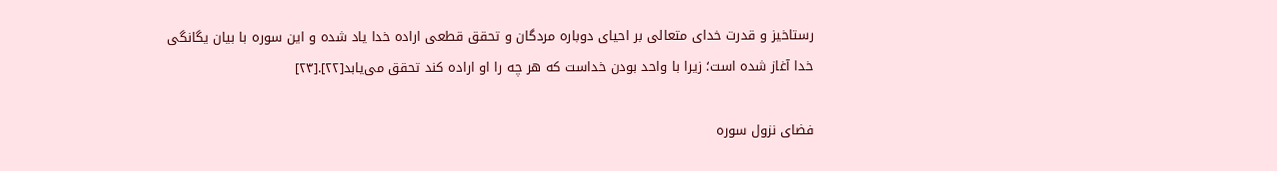رستاخیز و قدرت خدای متعالی بر احیای دوباره مردگان و تحقق قطعی اراده خدا یاد شده و این سوره با بیان یگانگی خدا آغاز شده است؛ زیرا با واحد بودن خداست که هر چه را او اراده کند تحقق می‌یابد[۲۲].[۲۳]

فضای نزول سوره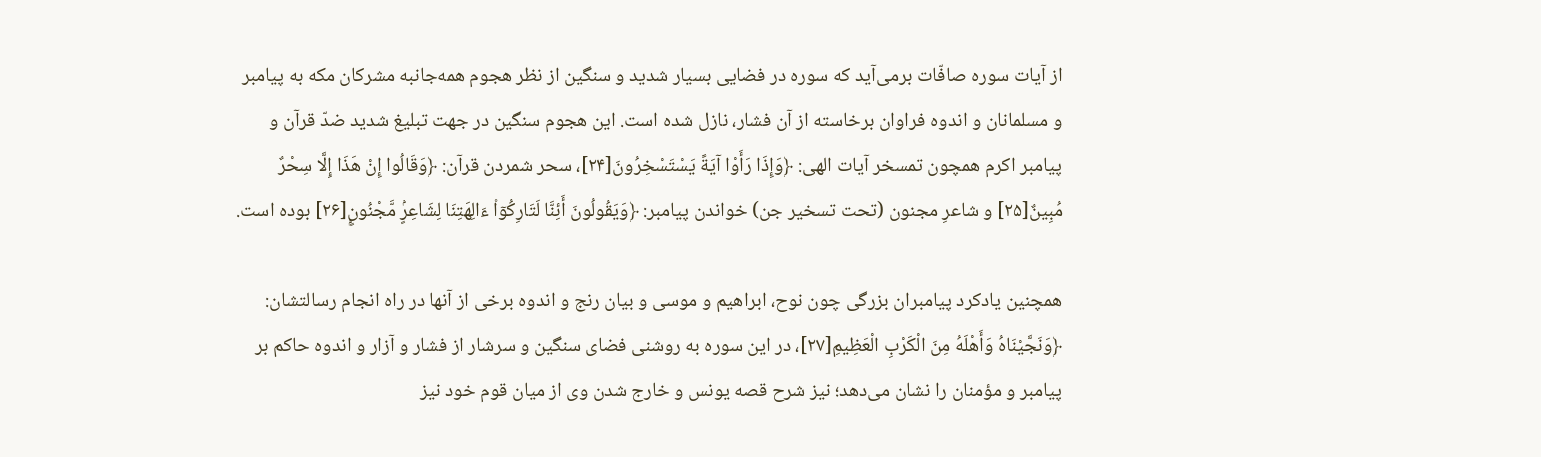از آیات سوره صافّات برمی‌آید که سوره در فضایی بسیار شدید و سنگین از نظر هجوم همه‌جانبه مشرکان مکه به پیامبر و مسلمانان و اندوه فراوان برخاسته از آن فشار، نازل شده است. این هجوم سنگین در جهت تبلیغ شدید ضدّ قرآن و پیامبر اکرم همچون تمسخر آیات الهی: ﴿وَإِذَا رَأَوْا آيَةً يَسْتَسْخِرُونَ[۲۴]، سحر شمردن قرآن: ﴿وَقَالُوا إِنْ هَذَا إِلَّا سِحْرٌ مُبِينٌ[۲۵] و شاعرِ مجنون (تحت تسخیر جن) خواندن پیامبر: ﴿وَيَقُولُونَ أَئِنَّا لَتَارِكُوٓا۟ ءَالِهَتِنَا لِشَاعِرٍۢ مَّجْنُونٍۭ[۲۶] بوده است.

همچنین یادکرد پیامبران بزرگی چون نوح، ابراهیم و موسی و بیان رنج و اندوه برخی از آنها در راه انجام رسالتشان: ﴿وَنَجَّيْنَاهُ وَأَهْلَهُ مِنَ الْكَرْبِ الْعَظِيمِ[۲۷]، در این سوره به روشنی فضای سنگین و سرشار از فشار و آزار و اندوه حاکم بر پیامبر و مؤمنان را نشان می‌دهد؛ نیز شرح قصه یونس و خارج شدن وی از میان قوم خود نیز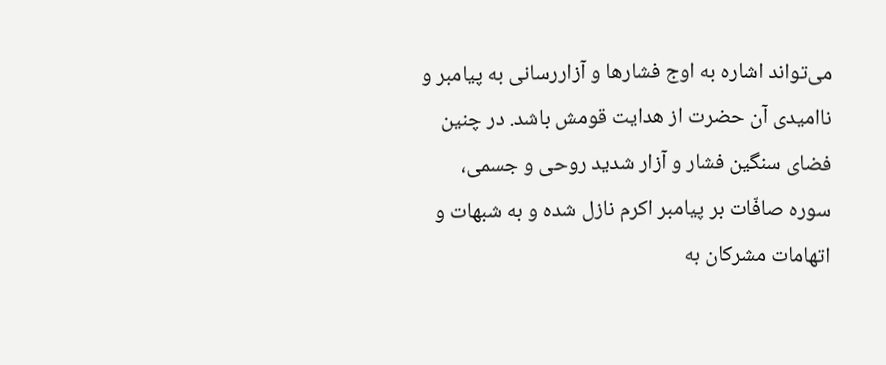می‌تواند اشاره به اوج فشارها و آزار‌رسانی به پیامبر و ناامیدی آن حضرت از هدایت قومش باشد. در چنین فضای سنگین فشار و آزار شدید روحی و جسمی، سوره صافّات بر پیامبر اکرم نازل شده و به شبهات و اتهامات مشرکان به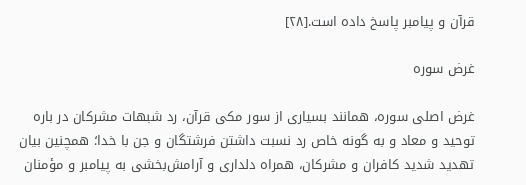قرآن و پیامبر پاسخ داده است.[۲۸]

غرض سوره

غرض اصلی سوره، همانند بسیاری از سور مکی قرآن، رد شبهات مشرکان در باره توحید و معاد و به گونه خاص رد نسبت داشتن فرشتگان و جن با خدا؛ همچنین بیان تهدید شدید کافران و مشرکان، همراه دلداری و آرامش‌بخشی به پیامبر و مؤمنان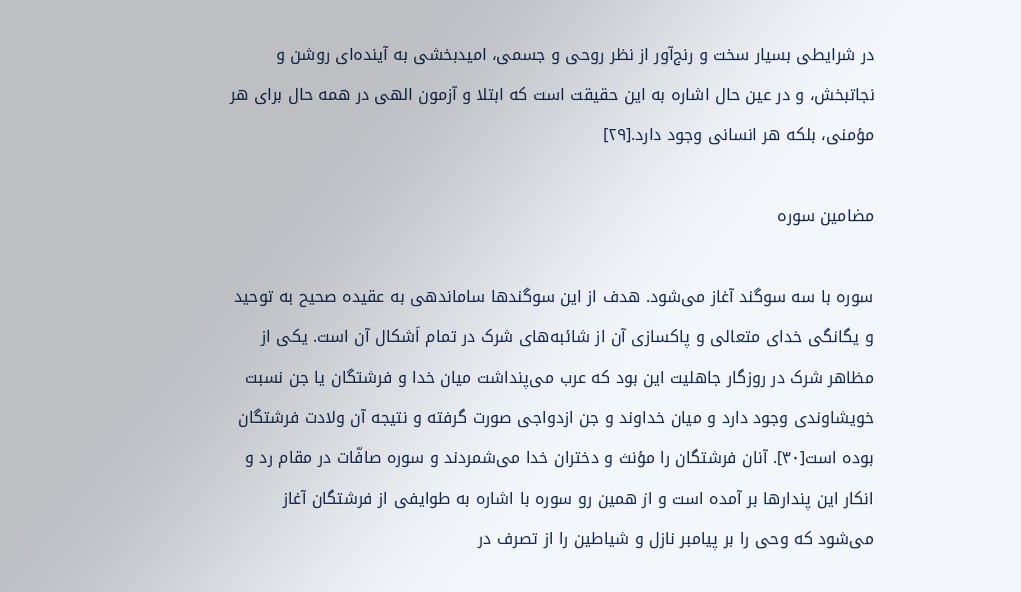در شرایطی بسیار سخت و رنج‌آور از نظر روحی و جسمی، امیدبخشی به آینده‌ای روشن و نجاتبخش، و در عین حال اشاره به این حقیقت است که ابتلا و آزمون الهی در همه حال برای هر مؤمنی، بلکه هر انسانی وجود دارد.[۲۹]

مضامین سوره

سوره با سه سوگند آغاز می‌شود. هدف از این سوگندها ساماندهی به عقیده صحیح به توحید و یگانگی خدای متعالی و پاکسازی آن از شائبه‌های شرک در تمام اَشکال آن است. یکی از مظاهر شرک در روزگار جاهلیت این بود که عرب می‌پنداشت میان خدا و فرشتگان یا جن نسبت خویشاوندی وجود دارد و میان خداوند و جن ازدواجی صورت گرفته و نتیجه آن ولادت فرشتگان بوده است[۳۰]. آنان فرشتگان را مؤنث و دختران خدا می‌شمردند و سوره صافّات در مقام رد و انکار این پندارها بر آمده است و از همین رو سوره با اشاره به طوایفی از فرشتگان آغاز می‌شود که وحی را بر پیامبر نازل و شیاطین را از تصرف در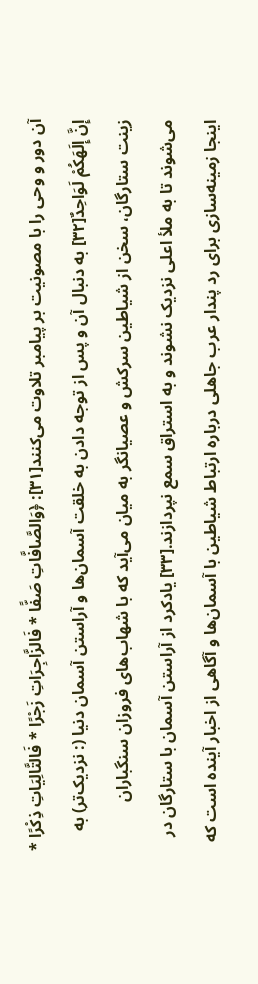آن دور و وحی را با مصونیت بر پیامبر تلاوت می‌کنند[۳۱]: ﴿وَالصَّافَّاتِ صَفًّا * فَالزَّاجِرَاتِ زَجْرًا * فَالتَّالِيَاتِ ذِكْرًا * إِنَّ إِلَهَكُمْ لَوَاحِدٌ[۳۲] به دنبال آن و پس از توجه دادن به خلقت آسمان‌ها و آراستن آسمان دنیا (: نزدیک‌تر) به زینت ستارگان، سخن از شیاطین سرکش و عصیانگر به میان می‌آید که با شهاب‌های فروزان سنگباران می‌شوند تا به ملأ اعلی نزدیک نشوند و به استراق سمع نپردازند.[۳۳] یادکرد از آراستن آسمان‌ با ستارگان در اینجا زمینه‌سازی برای رد پندار عرب جاهلی درباره ارتباط شیاطین با آسمان‌ها و آگاهی از اخبار آینده است که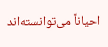احیاناً می‌توانسته‌اند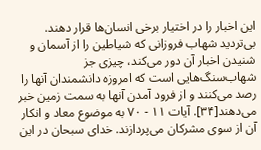این اخبار را در اختیار برخی انسان‌ها قرار دهند. بی‌تردید شهاب فروزانی که شیاطین را از آسمان و شنیدن اخبار آن دور می‌کند، چیزی جز شهاب‌سنگ‌هایی است که امروزه دانشمندان آنها را رصد می‌کنند و از فرود آمدن آنها به سمت زمین خبر می‌دهند[۳۴]. آیات ۱۱ - ۷۰ به موضوع معاد و انکار آن از سوی مشرکان می‌پردازند. خدای سبحان در این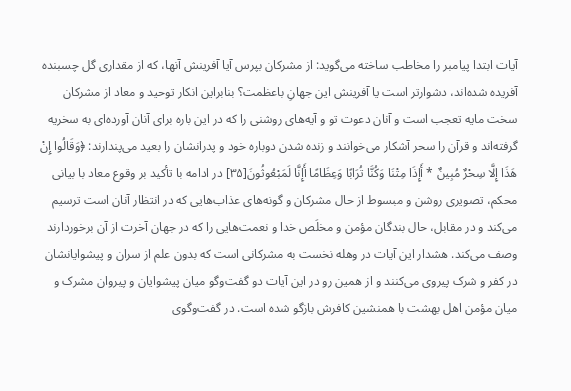آیات ابتدا پیامبر را مخاطب ساخته می‌گوید: از مشرکان بپرس آیا آفرینش آنها، که از مقداری گل چسبنده آفریده شده‌اند، دشوار‌تر است یا آفرینش این جهانِ باعظمت؟ بنابراین انکار توحید و معاد از مشرکان سخت مایه تعجب است و آنان دعوت تو و آیه‌‌‌های روشنی را که در این باره برای آنان آورده‌ای به سخریه گرفته‌اند و قرآن را سحر آشکار می‌خوانند و زنده شدن دوباره خود و پدرانشان را بعید می‌پندارند: ﴿وَقَالُوا إِنْ هَذَا إِلَّا سِحْرٌ مُبِينٌ * أَإِذَا مِتْنَا وَكُنَّا تُرَابًا وَعِظَامًا أَإِنَّا لَمَبْعُوثُونَ[۳۵] در ادامه با تأکید بر وقوع معاد با بیانی محکم، تصویری روشن و مبسوط از حال مشرکان و گونه‌های عذاب‌هایی که در انتظار آنان است ترسیم می‌کند و در مقابل، حال بندگان مؤمن و مخلَص خدا و نعمت‌هایی را که در جهان آخرت از آن برخوردارند وصف می‌کند. هشدار این آیات در وهله نخست به مشرکانی است که بدون علم از سران و پیشوایانشان در کفر و شرک پیروی می‌کنند و از همین رو در این آیات دو گفت‌وگو میان پیشوایان و پیروان مشرک و میان مؤمن اهل بهشت با همنشین کافرش بازگو شده است. در گفت‌وگوی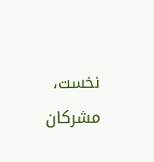نخست، مشرکان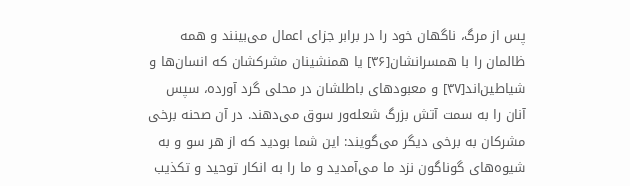پس از مرگ، ناگهان خود را در برابر جزای اعمال می‌بینند و همه ظالمان را با همسرانشان[۳۶] یا همنشینان مشرکشان که انسان‌ها و شیاطین‌اند[۳۷] و معبودهای باطلشان در محلی گرد آورده، سپس آنان را به سمت آتش بزرگ شعله‌ور سوق می‌دهند. در آن صحنه برخی مشرکان به برخی دیگر می‌گویند: این شما بودید که از هر سو و به شیوه‌های گوناگون نزد ما می‌آمدید و ما را به انکار توحید و تکذیب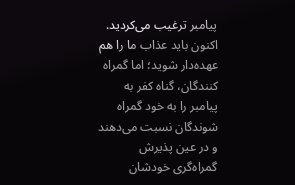پیامبر ترغیب می‌کردید. اکنون باید عذاب ما را هم عهده‌دار شوید؛ اما گمراه کنندگان، گناه کفر به پیامبر را به خود گمراه شوندگان نسبت می‌دهند و در عین پذیرش گمراه‌گری خودشان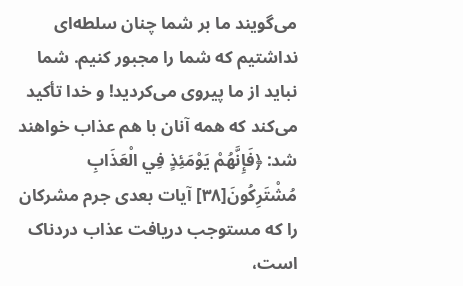می‌گویند ما بر شما چنان سلطه‌ای نداشتیم که شما را مجبور کنیم. شما نباید از ما پیروی می‌کردید! و خدا تأکید می‌کند که همه آنان با هم عذاب خواهند شد: ﴿فَإِنَّهُمْ يَوْمَئِذٍ فِي الْعَذَابِ مُشْتَرِكُونَ[۳۸] آیات بعدی جرم مشرکان را که مستوجب دریافت عذاب دردناک است،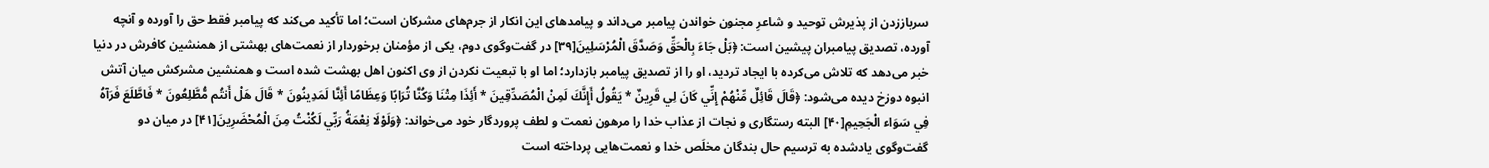سرباززدن از پذیرش توحید و شاعرِ مجنون خواندن پیامبر می‌داند و پیامدهای این انکار از جرم‌های مشرکان است؛ اما تأکید می‌کند که پیامبر فقط حق را آورده و آنچه آورده، تصدیق پیامبران پیشین است: ﴿بَلْ جَاءَ بِالْحَقِّ وَصَدَّقَ الْمُرْسَلِينَ[۳۹] در گفت‌وگوی دوم، یکی از مؤمنان برخوردار از نعمت‌های بهشتی از همنشین کافرش در دنیا خبر می‌دهد که تلاش می‌کرده با ایجاد تردید، او را از تصدیق پیامبر بازدارد؛ اما او با تبعیت نکردن از وی اکنون اهل بهشت شده است و همنشین مشرکش میان آتش انبوه دوزخ دیده می‌شود: ﴿قَالَ قَائِلٌ مِّنْهُمْ إِنِّي كَانَ لِي قَرِينٌ * يَقُولُ أَإِنَّكَ لَمِنْ الْمُصَدِّقِينَ * أَئِذَا مِتْنَا وَكُنَّا تُرَابًا وَعِظَامًا أَئِنَّا لَمَدِينُونَ * قَالَ هَلْ أَنتُم مُّطَّلِعُونَ * فَاطَّلَعَ فَرَآهُ فِي سَوَاء الْجَحِيمِ[۴۰] البته رستگاری و نجات از عذاب خدا را مرهون نعمت و لطف پروردگار خود می‌خواند: ﴿وَلَوْلَا نِعْمَةُ رَبِّي لَكُنْتُ مِنَ الْمُحْضَرِينَ[۴۱] در میان دو گفت‌وگوی یادشده به ترسیم حال بندگان مخلَص خدا و نعمت‌هایی پرداخته است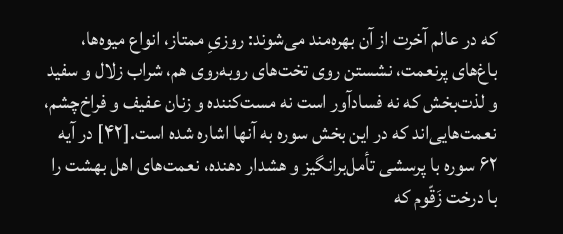که در عالم آخرت از آن بهره‌مند می‌شوند: روزیِ ممتاز، انواع میوه‌ها، باغ‌های پرنعمت، نشستن روی تخت‌‌‌های روبه‌روی هم، شراب زلال و سفید و لذت‌بخش که نه فسادآور است نه مست‌کننده و زنان عفیف و فراخ‌چشم، نعمت‌هایی‌اند که در این بخش سوره به آنها اشاره شده است.[۴۲] در آیه ۶۲ سوره با پرسشی تأمل‌برانگیز و هشدار دهنده، نعمت‌های اهل بهشت را با درخت زَقّوم که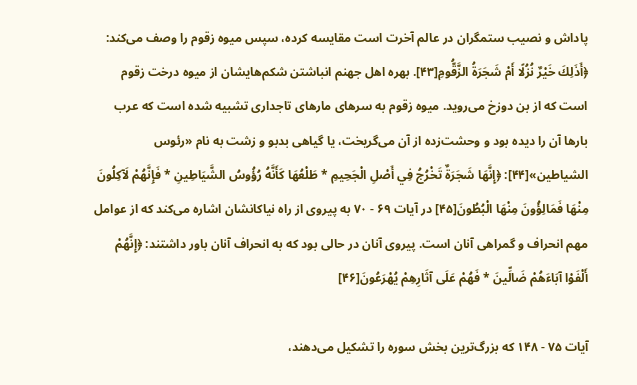پاداش و نصیب ستمگران در عالم آخرت است مقایسه کرده، سپس میوه زقوم را وصف می‌کند: ﴿أَذَلِكَ خَيْرٌ نُزُلًا أَمْ شَجَرَةُ الزَّقُّومِ[۴۳]. بهره اهل جهنم انباشتن شکم‌هایشان از میوه درخت زقوم است که از بن دوزخ می‌روید. میوه زقوم به سر‌‌‌های مارهای تاجداری تشبیه شده است که عرب بارها آن را دیده بود و وحشت‌زده از آن می‌گریخت، یا گیاهی بدبو و زشت به نام «رئوس الشیاطین»[۴۴]: ﴿إِنَّهَا شَجَرَةٌ تَخْرُجُ فِي أَصْلِ الْجَحِيمِ * طَلْعُهَا كَأَنَّهُ رُؤُوسُ الشَّيَاطِينِ * فَإِنَّهُمْ لَآكِلُونَ مِنْهَا فَمَالِؤُونَ مِنْهَا الْبُطُونَ[۴۵] در آیات ۶۹ - ۷۰ به پیروی از راه نیاکانشان اشاره می‌کند که از عوامل مهم انحراف و گمراهی آنان است. پیروی آنان در حالی بود که به انحراف آنان باور داشتند: ﴿إِنَّهُمْ أَلْفَوْا آبَاءَهُمْ ضَالِّينَ * فَهُمْ عَلَى آثَارِهِمْ يُهْرَعُونَ[۴۶]

آیات ۷۵ - ۱۴۸ که بزرگ‌ترین بخش سوره را تشکیل می‌دهند،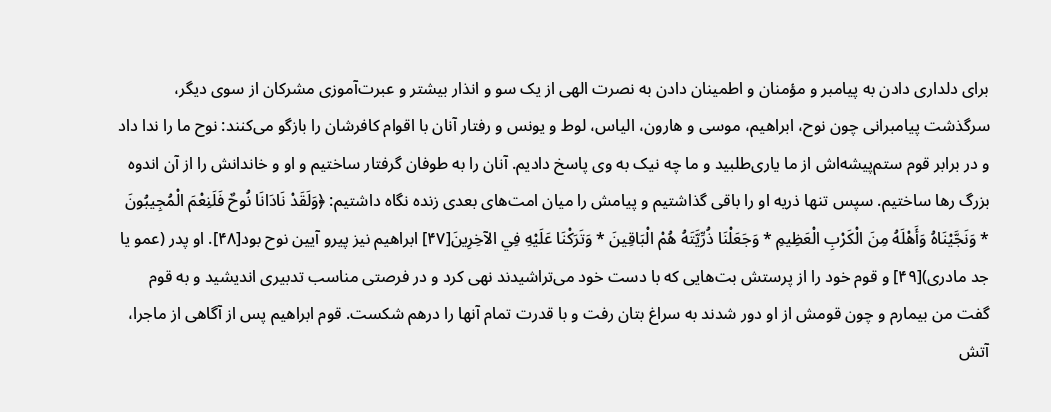برای دلداری دادن به پیامبر و مؤمنان و اطمینان دادن به نصرت الهی از یک سو و انذار بیشتر و عبرت‌آموزی مشرکان از سوی دیگر، سرگذشت پیامبرانی چون نوح، ابراهیم، موسی و هارون، الیاس، لوط و یونس و رفتار آنان با اقوام کافرشان را بازگو می‌کنند: نوح ما را ندا داد و در برابر قوم ستم‌پیشه‌اش از ما یاری‌طلبید و ما چه نیک به وی پاسخ دادیم. آنان را به طوفان گرفتار ساختیم و او و خاندانش را از آن اندوه بزرگ رها ساختیم. سپس تنها ذریه‌ او را باقی گذاشتیم و پیامش را میان امت‌های بعدی زنده نگاه داشتیم: ﴿وَلَقَدْ نَادَانَا نُوحٌ فَلَنِعْمَ الْمُجِيبُونَ * وَنَجَّيْنَاهُ وَأَهْلَهُ مِنَ الْكَرْبِ الْعَظِيمِ * وَجَعَلْنَا ذُرِّيَّتَهُ هُمْ الْبَاقِينَ * وَتَرَكْنَا عَلَيْهِ فِي الآخِرِينَ[۴۷] ابراهیم نیز پیرو آیین نوح بود[۴۸]. او پدر (عمو یا جد مادری)[۴۹] و قوم خود را از پرستش بت‌هایی که با دست خود می‌تراشیدند نهی کرد و در فرصتی مناسب تدبیری اندیشید و به قوم گفت من بیمارم و چون قومش از او دور شدند به سراغ بتان رفت و با قدرت تمام آنها را درهم شکست. قوم ابراهیم پس از آگاهی از ماجرا، آتش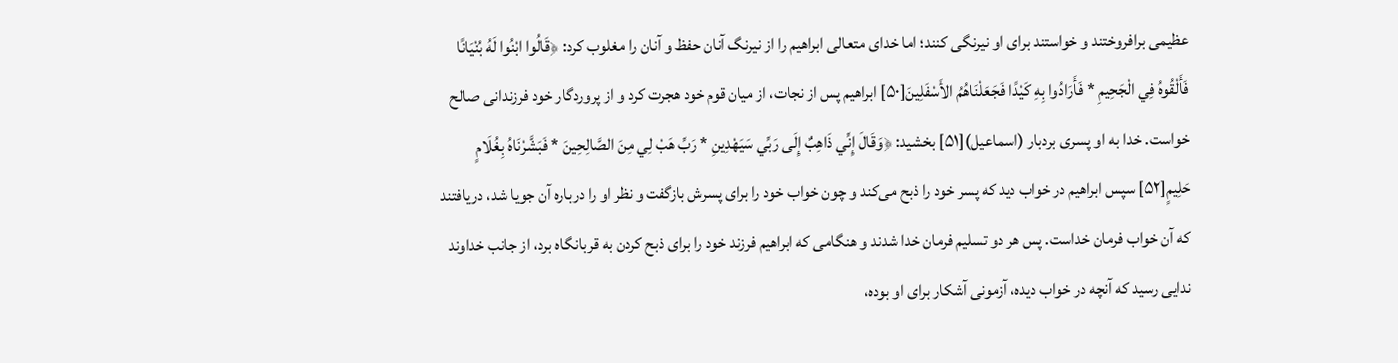عظیمی برافروختند و خواستند برای او نیرنگی کنند؛ اما خدای متعالی ابراهیم را از نیرنگ آنان حفظ و آنان را مغلوب کرد: ﴿قَالُوا ابْنُوا لَهُ بُنْيَانًا فَأَلْقُوهُ فِي الْجَحِيمِ * فَأَرَادُوا بِهِ كَيْدًا فَجَعَلْنَاهُمُ الأَسْفَلِينَ[۵۰] ابراهیم پس از نجات، از میان قوم خود هجرت کرد و از پروردگار خود فرزندانی صالح خواست. خدا به او پسری بردبار (اسماعیل)[۵۱] بخشید: ﴿وَقَالَ إِنِّي ذَاهِبٌ إِلَى رَبِّي سَيَهْدِينِ * رَبِّ هَبْ لِي مِنَ الصَّالِحِينَ * فَبَشَّرْنَاهُ بِغُلَامٍ حَلِيمٍ[۵۲] سپس ابراهیم در خواب دید که پسر خود را ذبح می‌کند و چون خواب خود را برای پسرش بازگفت و نظر او را درباره آن جویا شد، دریافتند که آن خواب فرمان خداست. پس هر دو تسلیم فرمان خدا شدند و هنگامی که ابراهیم فرزند خود را برای ذبح کردن به قربانگاه ‌برد، از جانب خداوند ندایی رسید که آنچه در خواب دیده، آزمونی آشکار برای او بوده،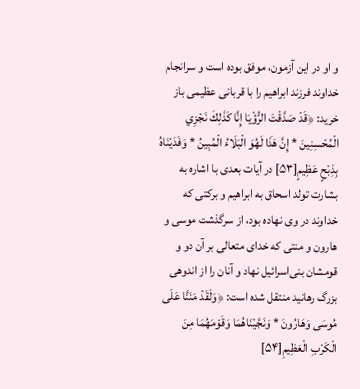و او در این آزمون، موفق بوده است و سرانجام خداوند فرزند ابراهیم را با قربانی عظیمی باز خرید: ﴿قَدْ صَدَّقْتَ الرُّؤْيَا إِنَّا كَذَلِكَ نَجْزِي الْمُحْسِنِينَ * إِنَّ هَذَا لَهُوَ الْبَلَاءُ الْمُبِينُ * وَفَدَيْنَاهُ بِذِبْحٍ عَظِيمٍ[۵۳] در آیات بعدی با اشاره به بشارت تولد اسحاق به ابراهیم و برکتی که خداوند در وی نهاده بود، از سرگذشت موسی و هارون و منتی که خدای متعالی بر آن دو و قومشان بنی‌اسرائیل نهاد و آنان را از اندوهی بزرگ رهانید منتقل شده است: ﴿وَلَقَدْ مَنَنَّا عَلَى مُوسَى وَهَارُونَ * وَنَجَّيْنَاهُمَا وَقَوْمَهُمَا مِنَ الْكَرْبِ الْعَظِيمِ[۵۴]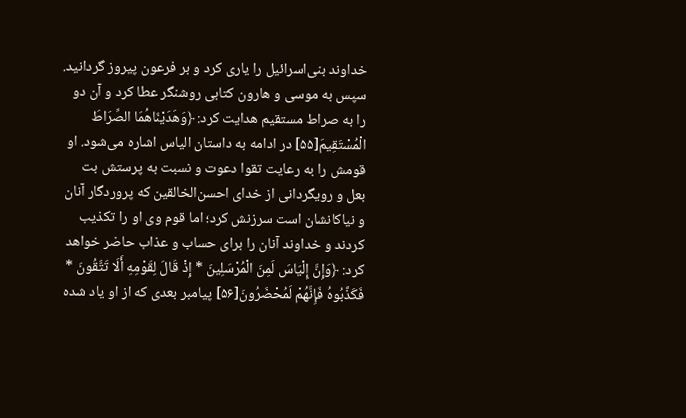خداوند بنی‌اسرائیل را یاری کرد و بر فرعون پیروز گردانید. سپس به موسی و هارون کتابی روشنگر عطا کرد و آن دو را به صراط مستقیم هدایت کرد: ﴿وَهَدَيْنَاهُمَا الصِّرَاطَ الْمُسْتَقِيمَ[۵۵] در ادامه به داستان الیاس اشاره می‌شود. او قومش را به رعایت تقوا دعوت و نسبت به پرستش بت بعل و رویگردانی از خدای احسن‌الخالقین که پروردگار آنان و نیاکانشان است سرزنش کرد؛ اما قوم وی او را تکذیب کردند و خداوند آنان را برای حساب و عذاب حاضر خواهد کرد: ﴿وَإِنَّ إِلْيَاسَ لَمِنَ الْمُرْسَلِينَ * إِذْ قَالَ لِقَوْمِهِ أَلَا تَتَّقُونَ * فَكَذَّبُوهُ فَإِنَّهُمْ لَمُحْضَرُونَ[۵۶] پیامبر بعدی که از او یاد شده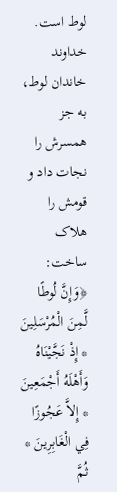لوط است. خداوند خاندان لوط، به جز همسرش را نجات داد و قومش را هلاک ساخت: ﴿وَإِنَّ لُوطًا لَّمِنَ الْمُرْسَلِينَ * إِذْ نَجَّيْنَاهُ وَأَهْلَهُ أَجْمَعِينَ * إِلاَّ عَجُوزًا فِي الْغَابِرِينَ * ثُمَّ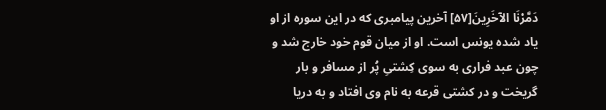دَمَّرْنَا الآخَرِينَ[۵۷] آخرین پیامبری که در این سوره از او یاد شده یونس است. او از میان قوم خود خارج شد و چون عبد فراری به سوی کِشتیِ پُر از مسافر و بار گریخت و در کشتی قرعه به نام وی افتاد و به دریا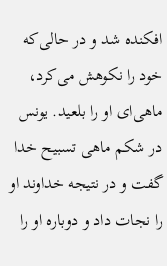افکنده شد و در حالی‌که خود را نکوهش می‌کرد، ماهی‌ای او را بلعید. یونس در شکم ماهی تسبیح خدا گفت و در نتیجه خداوند او را نجات داد و دوباره او را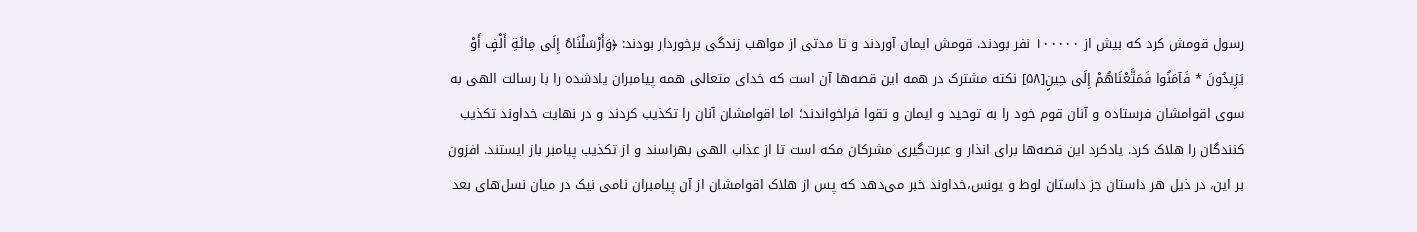رسول قومش کرد که بیش از ۱۰۰۰۰۰ نفر بودند. قومش ایمان آوردند و تا مدتی از مواهب زندگی برخوردار بودند: ﴿وَأَرْسَلْنَاهُ إِلَى مِائَةِ أَلْفٍ أَوْ يَزِيدُونَ * فَآمَنُوا فَمَتَّعْنَاهُمْ إِلَى حِينٍ[۵۸] نکته مشترک در همه این قصه‌ها آن است که خدای متعالی همه پیامبران یادشده را با رسالت الهی به سوی اقوامشان فرستاده و آنان قوم خود را به توحید و ایمان و تقوا فراخواندند؛ اما اقوامشان آنان را تکذیب کردند و در نهایت خداوند تکذیب کنندگان را هلاک کرد. یادکرد این قصه‌ها برای انذار و عبرت‌گیری مشرکان مکه است تا از عذاب الهی بهراسند و از تکذیب پیامبر باز ایستند. افزون بر این، در ذیل هر داستان‌ جز داستان لوط و یونس،‌خداوند خبر می‌دهد که پس از هلاک اقوامشان از آن پیامبران نامی نیک در میان نسل‌های بعد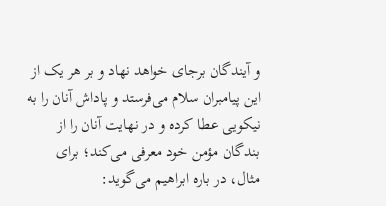و آیندگان برجای خواهد نهاد و بر هر یک از این پیامبران سلام می‌فرستد و پاداش آنان را به نیکویی عطا کرده و در نهایت آنان را از بندگان مؤمن خود معرفی می‌کند؛ برای مثال، در باره ابراهیم می‌گوید: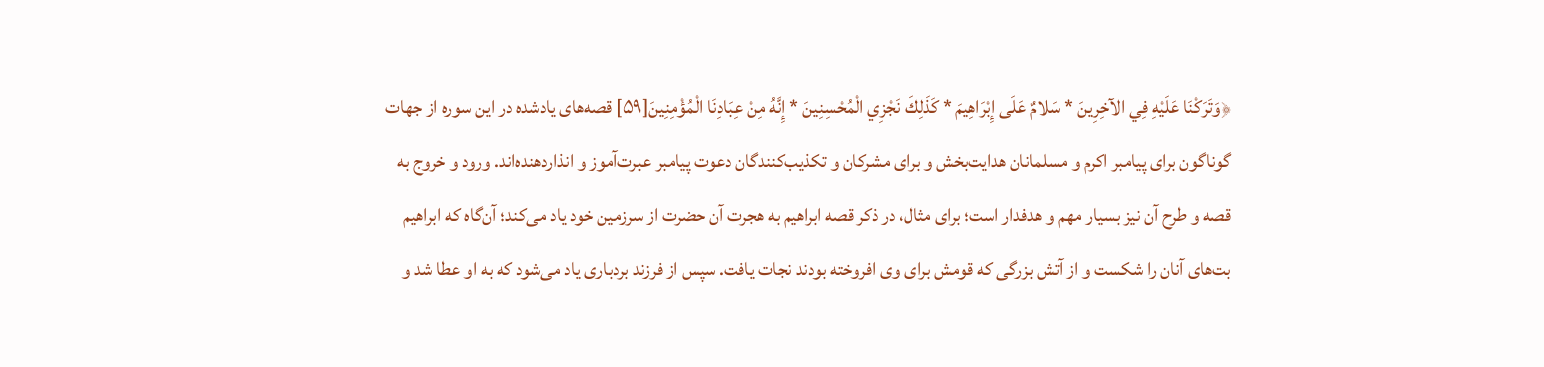﴿وَتَرَكْنَا عَلَيْهِ فِي الآخِرِينَ * سَلامٌ عَلَى إِبْرَاهِيمَ * كَذَلِكَ نَجْزِي الْمُحْسِنِينَ * إِنَّهُ مِنْ عِبَادِنَا الْمُؤْمِنِينَ[۵۹] قصه‌‌‌های یادشده در این سوره از جهات گوناگون برای پیامبر اکرم و مسلمانان هدایت‌بخش و برای مشرکان و تکذیب‌کنندگان دعوت پیامبر عبرت‌آموز و انذاردهنده‌اند. ورود و خروج به قصه و طرح آن نیز بسیار مهم و هدفدار است؛ برای مثال، در ذکر قصه ابراهیم به هجرت آن حضرت از سرزمین خود یاد می‌کند؛ آن‌گاه که ابراهیم بت‌های آنان را شکست و از آتش بزرگی که قومش برای وی افروخته بودند نجات یافت. سپس از فرزند بردباری یاد می‌شود که به او عطا شد و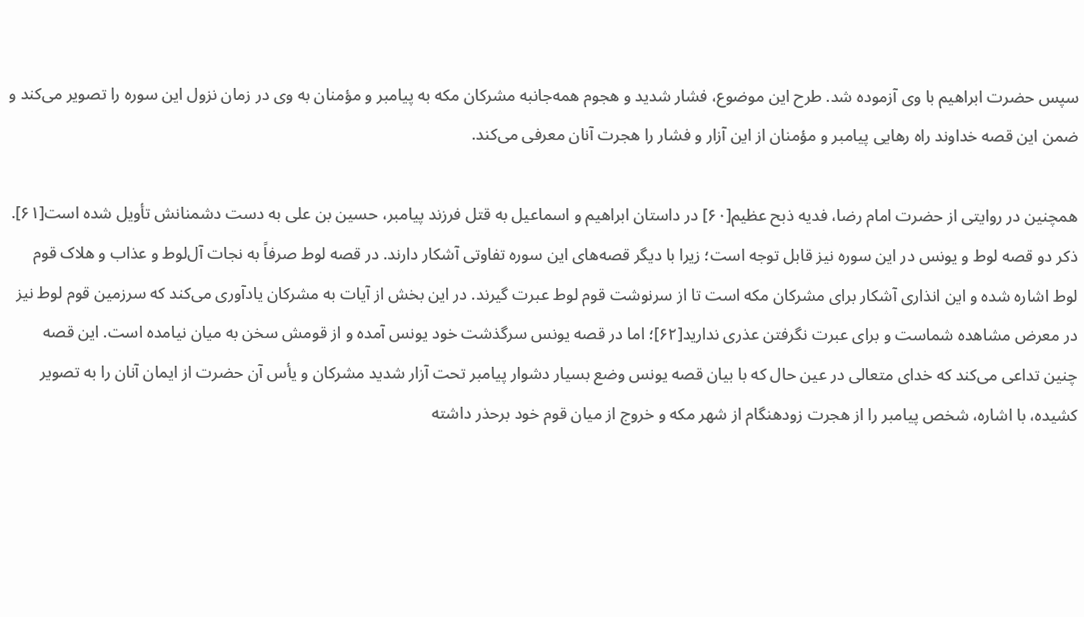سپس حضرت ابراهیم با وی آزموده شد. طرح این موضوع، فشار شدید و هجوم همه‌جانبه مشرکان مکه به پیامبر و مؤمنان به وی در زمان نزول این سوره را تصویر می‌کند و ضمن این قصه خداوند راه رهایی پیامبر و مؤمنان از این آزار و فشار را هجرت آنان معرفی می‌کند.

همچنین در روایتی از حضرت امام رضا، فدیه ذبح عظیم[۶۰] در داستان ابراهیم و اسماعیل به قتل فرزند پیامبر، حسین بن علی به دست دشمنانش تأویل شده است[۶۱]. ذکر دو قصه لوط و یونس در این سوره نیز قابل توجه است؛ زیرا با دیگر قصه‌‌‌های این سوره تفاوتی آشکار دارند. در قصه لوط صرفاً به نجات آل‌لوط و عذاب و هلاک قوم لوط اشاره شده و این انذاری آشکار برای مشرکان مکه است تا از سرنوشت قوم لوط عبرت گیرند. در این بخش از آیات به مشرکان یادآوری می‌کند که سرزمین قوم لوط نیز در معرض مشاهده شماست و برای عبرت نگرفتن عذری ندارید[۶۲]؛ اما در قصه یونس سرگذشت خود یونس آمده و از قومش سخن به میان نیامده است. این قصه چنین تداعی می‌کند که خدای متعالی در عین حال که با بیان قصه یونس وضع بسیار دشوار پیامبر تحت آزار شدید مشرکان و یأس آن حضرت از ایمان آنان را به تصویر کشیده، با اشاره، شخص پیامبر را از هجرت زودهنگام از شهر مکه و خروج از میان قوم خود برحذر داشته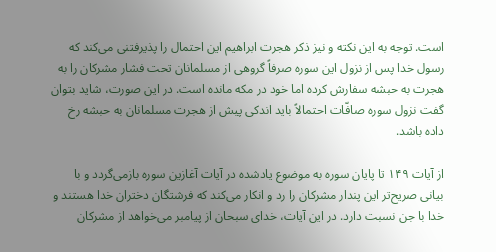است. توجه به این نکته و نیز ذکر هجرت ابراهیم این احتمال را پذیرفتنی می‌کند که رسول خدا پس از نزول این سوره صرفاً گروهی از مسلمانان تحت فشار مشرکان را به هجرت به حبشه سفارش کرده اما خود در مکه مانده است. در این صورت، شاید بتوان گفت نزول سوره صافّات احتمالاً باید اندکی پیش از هجرت مسلمانان به حبشه رخ داده باشد.

از آیات ۱۴۹ تا پایان سوره به موضوع یادشده در آیات آغازین سوره بازمی‌گردد و با بیانی صریح‌تر این پندار مشرکان را رد و انکار می‌کند که فرشتگان دختران خدا هستند و خدا با جن نسبت دارد. در این آیات، خدای سبحان از پیامبر می‌خواهد از مشرکان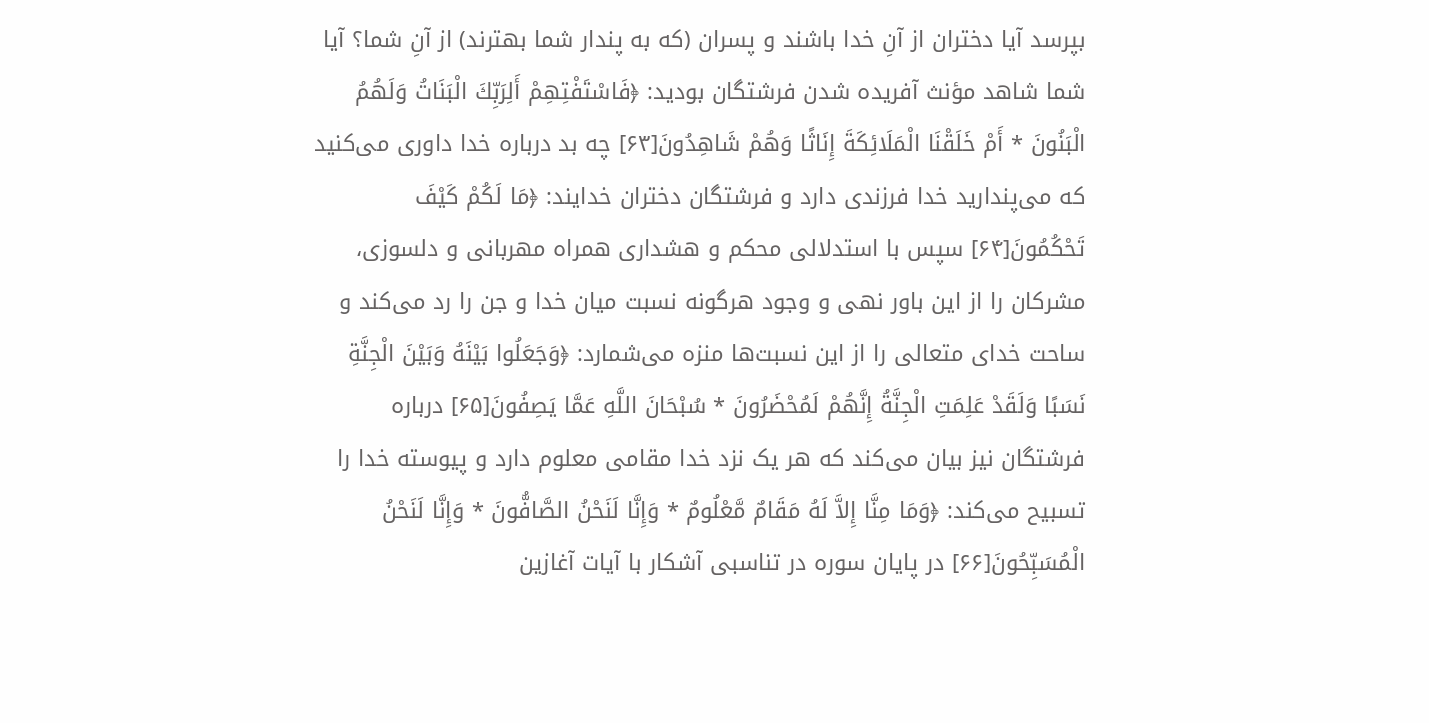بپرسد آیا دختران از آنِ خدا باشند و پسران (که به پندار شما بهترند) از آنِ شما؟ آیا شما شاهد مؤنث آفریده شدن فرشتگان بودید: ﴿فَاسْتَفْتِهِمْ أَلِرَبِّكَ الْبَنَاتُ وَلَهُمُ الْبَنُونَ * أَمْ خَلَقْنَا الْمَلَائِكَةَ إِنَاثًا وَهُمْ شَاهِدُونَ[۶۳] چه بد درباره خدا داوری می‌کنید که می‌پندارید خدا فرزندی دارد و فرشتگان دختران خدایند: ﴿مَا لَكُمْ كَيْفَ تَحْكُمُونَ[۶۴] سپس با استدلالی محکم و هشداری همراه مهربانی و دلسوزی، مشرکان را از این باور نهی و وجود هرگونه نسبت میان خدا و جن را رد می‌کند و ساحت خدای متعالی را از این نسبت‌ها منزه می‌شمارد: ﴿وَجَعَلُوا بَيْنَهُ وَبَيْنَ الْجِنَّةِ نَسَبًا وَلَقَدْ عَلِمَتِ الْجِنَّةُ إِنَّهُمْ لَمُحْضَرُونَ * سُبْحَانَ اللَّهِ عَمَّا يَصِفُونَ[۶۵] درباره فرشتگان نیز بیان می‌کند که هر یک نزد خدا مقامی معلوم دارد و پیوسته خدا را تسبیح می‌کند: ﴿وَمَا مِنَّا إِلاَّ لَهُ مَقَامٌ مَّعْلُومٌ * وَإِنَّا لَنَحْنُ الصَّافُّونَ * وَإِنَّا لَنَحْنُ الْمُسَبِّحُونَ[۶۶] در پایان سوره در تناسبی آشکار با آیات آغازین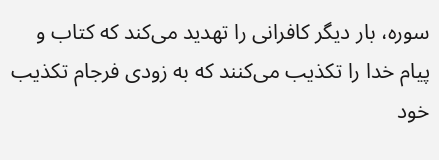سوره، بار دیگر کافرانی را تهدید می‌کند که کتاب و پیام خدا را تکذیب می‌کنند که به زودی فرجام تکذیب خود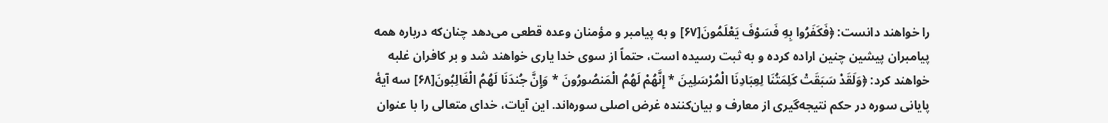را خواهند دانست: ﴿فَكَفَرُوا بِهِ فَسَوْفَ يَعْلَمُونَ[۶۷] و به پیامبر و مؤمنان وعده قطعی می‌دهد چنان‌که درباره همه پیامبران پیشین چنین اراده کرده و به ثبت رسیده است، حتماً از سوی خدا یاری خواهند شد و بر کافران غلبه خواهند کرد: ﴿وَلَقَدْ سَبَقَتْ كَلِمَتُنَا لِعِبَادِنَا الْمُرْسَلِينَ * إِنَّهُمْ لَهُمُ الْمَنصُورُونَ * وَإِنَّ جُندَنَا لَهُمُ الْغَالِبُونَ[۶۸] سه آیۀ پایانی سوره در حکم نتیجه‌گیری از معارف و بیان‌کننده غرض اصلی سوره‌اند. این آیات، خدای متعالی را با عنوان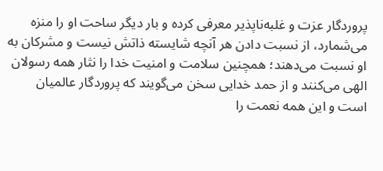پروردگار عزت و غلبه‌ناپذیر معرفی کرده و بار دیگر ساحت او را منزه می‌شمارد، از نسبت دادن هر آنچه شایسته ذاتش نیست و مشرکان به او نسبت می‌دهند؛ همچنین سلامت و امنیت خدا را نثار همه رسولان الهی می‌کنند و از حمد خدایی سخن می‌گویند که پروردگار عالمیان است و این همه نعمت را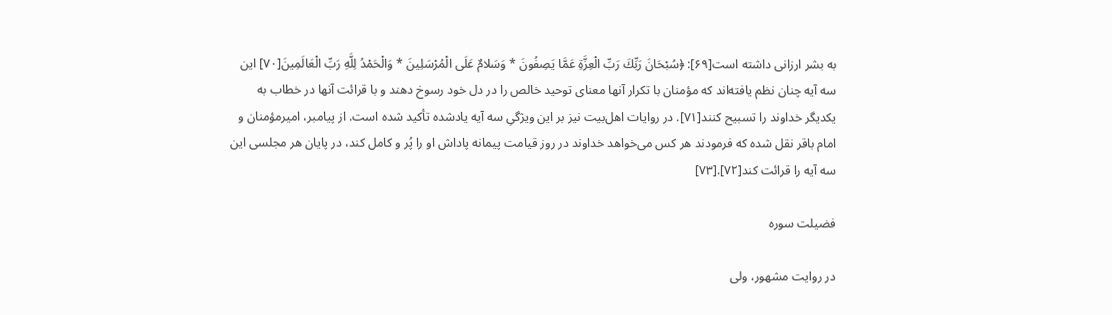به بشر ارزانی داشته است[۶۹]: ﴿سُبْحَانَ رَبِّكَ رَبِّ الْعِزَّةِ عَمَّا يَصِفُونَ * وَسَلامٌ عَلَى الْمُرْسَلِينَ * وَالْحَمْدُ لِلَّهِ رَبِّ الْعَالَمِينَ[۷۰] این سه آیه چنان نظم یافته‌اند که مؤمنان با تکرار آنها معنای توحید خالص را در دل خود رسوخ دهند و با قرائت آنها در خطاب به یکدیگر خداوند را تسبیح کنند[۷۱]. در روایات اهل‌بیت نیز بر این ویژگیِ سه آیه یادشده تأکید شده است. از پیامبر، امیرمؤمنان و امام باقر نقل شده که فرمودند هر کس می‌خواهد خداوند در روز قیامت پیمانه پاداش او را پُر و کامل کند، در پایان هر مجلسی این سه آیه را قرائت کند[۷۲].[۷۳]

فضیلت سوره

در روایت مشهور، ولی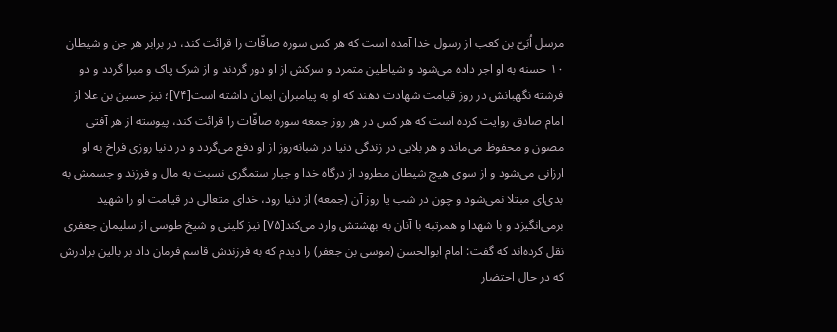مرسل اُبَیّ بن کعب از رسول خدا آمده است که هر کس سوره صافّات را قرائت کند، در برابر هر جن و شیطان ۱۰ حسنه به او اجر داده می‌شود و شیاطین متمرد و سرکش از او دور گردند و از شرک پاک و مبرا گردد و دو فرشته نگهبانش در روز قیامت شهادت دهند که او به پیامبران ایمان داشته است[۷۴]؛ نیز حسین بن علا از امام صادق روایت کرده است که هر کس در هر روز جمعه سوره صافّات را قرائت کند، پیوسته از هر آفتی مصون و محفوظ می‌ماند و هر بلایی در زندگی دنیا در شبانه‌روز از او دفع می‌گردد و در دنیا روزی فراخ به او ارزانی می‌شود و از سوی هیچ شیطان مطرود از درگاه خدا و جبار ستمگری نسبت به مال و فرزند و جسمش به بدی‌ای مبتلا نمی‌شود و چون در شب یا روز آن (جمعه) از دنیا رود، خدای متعالی در قیامت او را شهید برمی‌انگیزد و با شهدا و همرتبه با آنان به بهشتش وارد می‌کند[۷۵] نیز کلینی و شیخ طوسی از سلیمان جعفری نقل کرده‌اند که گفت: امام ابوالحسن (موسی بن جعفر) را دیدم که به فرزندش قاسم فرمان داد بر بالین برادرش که در حال احتضار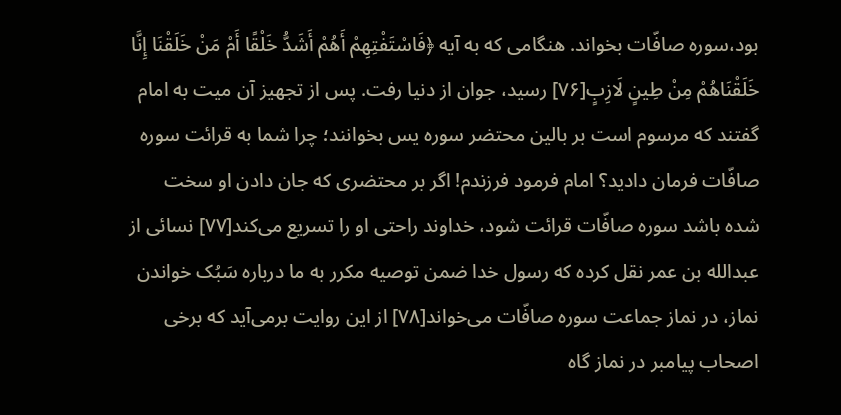بود،‌سوره صافّات بخواند. هنگامی که به آیه ﴿فَاسْتَفْتِهِمْ أَهُمْ أَشَدُّ خَلْقًا أَمْ مَنْ خَلَقْنَا إِنَّا خَلَقْنَاهُمْ مِنْ طِينٍ لَازِبٍ[۷۶] رسید، جوان از دنیا رفت. پس از تجهیز آن میت به امام گفتند که مرسوم است بر بالین محتضر سوره یس بخوانند؛ چرا شما به قرائت سوره صافّات فرمان دادید؟ امام فرمود فرزندم! اگر بر محتضری که جان دادن او سخت شده باشد سوره صافّات قرائت شود، خداوند راحتی او را تسریع می‌کند[۷۷] نسائی از عبدالله بن عمر نقل کرده که رسول خدا ضمن توصیه مکرر به ما درباره سَبُک خواندن نماز، در نماز جماعت سوره صافّات می‌خواند[۷۸] از این روایت برمی‌آید که برخی اصحاب پیامبر در نماز گاه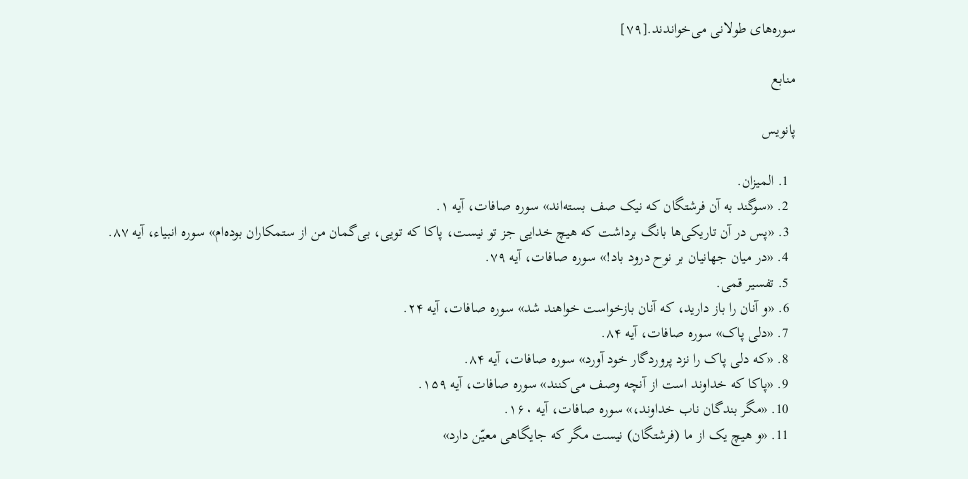سوره‌های طولانی می‌خواندند.[۷۹]

منابع

پانویس

  1. المیزان.
  2. «سوگند به آن فرشتگان که نیک صف بسته‌اند» سوره صافات، آیه ۱.
  3. «پس در آن تاریکی‌ها بانگ برداشت که هیچ خدایی جز تو نیست، پاکا که تویی، بی‌گمان من از ستمکاران بوده‌ام» سوره انبیاء، آیه ۸۷.
  4. «در میان جهانیان بر نوح درود باد!» سوره صافات، آیه ۷۹.
  5. تفسیر قمی.
  6. «و آنان را باز دارید، که آنان بازخواست خواهند شد» سوره صافات، آیه ۲۴.
  7. «دلی پاک» سوره صافات، آیه ۸۴.
  8. «که دلی پاک را نزد پروردگار خود آورد» سوره صافات، آیه ۸۴.
  9. «پاکا که خداوند است از آنچه وصف می‌کنند» سوره صافات، آیه ۱۵۹.
  10. «مگر بندگان ناب خداوند،» سوره صافات، آیه ۱۶۰.
  11. «و هیچ یک از ما (فرشتگان) نیست مگر که جایگاهی معیّن دارد»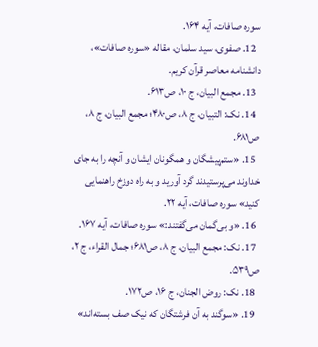سوره صافات، آیه ۱۶۴.
  12. صفوی، سید سلمان، مقاله «سوره صافات»، دانشنامه معاصر قرآن کریم.
  13. مجمع البیان، ج ۱۰، ص۶۱۳.
  14. نک: التبیان، ج ۸، ص۴۸۰؛ مجمع البیان، ج ۸، ص۶۸۱.
  15. «ستم‌پیشگان و همگونان ایشان و آنچه را به جای خداوند می‌پرستیدند گرد آورید و به راه دوزخ راهنمایی کنید» سوره صافات، آیه ۲۲.
  16. «و بی‌گمان می‌گفتند:» سوره صافات، آیه ۱۶۷.
  17. نک: مجمع البیان، ج ۸، ص۶۸۱؛ جمال القراء، ج ۲، ص۵۳۹.
  18. نک: روض الجنان، ج ۱۶، ص۱۷۲.
  19. «سوگند به آن فرشتگان که نیک صف بسته‌اند»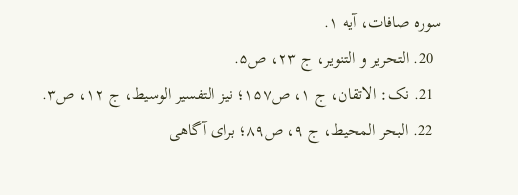سوره صافات، آیه ۱.
  20. التحریر و التنویر، ج ۲۳، ص۵.
  21. نک: الاتقان، ج ۱، ص۱۵۷؛ نیز التفسیر الوسیط، ج ۱۲، ص۳.
  22. البحر المحیط، ج ۹، ص۸۹؛ برای آگاهی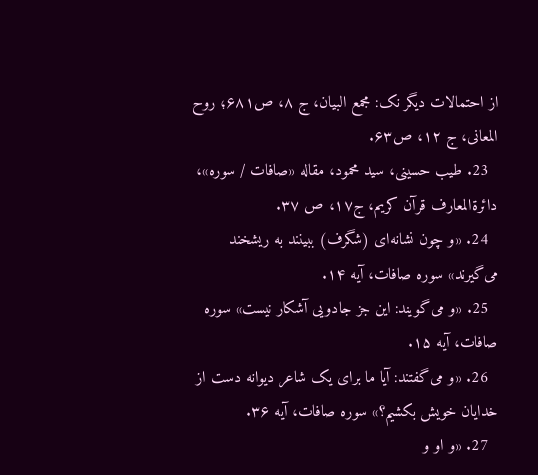از احتمالات دیگر نک: مجمع البیان، ج ۸، ص۶۸۱؛ روح المعانی، ج ۱۲، ص۶۳.
  23. طیب حسینی، سید محمود، مقاله «صافات / سوره»، دائرةالمعارف قرآن کریم، ج۱۷، ص ۳۷.
  24. «و چون نشانه‌ای (شگرف) ببینند به ریشخند می‌گیرند» سوره صافات، آیه ۱۴.
  25. «و می‌گویند: این جز جادویی آشکار نیست» سوره صافات، آیه ۱۵.
  26. «و می‌گفتند: آیا ما برای یک شاعر دیوانه دست از خدایان خویش بکشیم؟» سوره صافات، آیه ۳۶.
  27. «و او و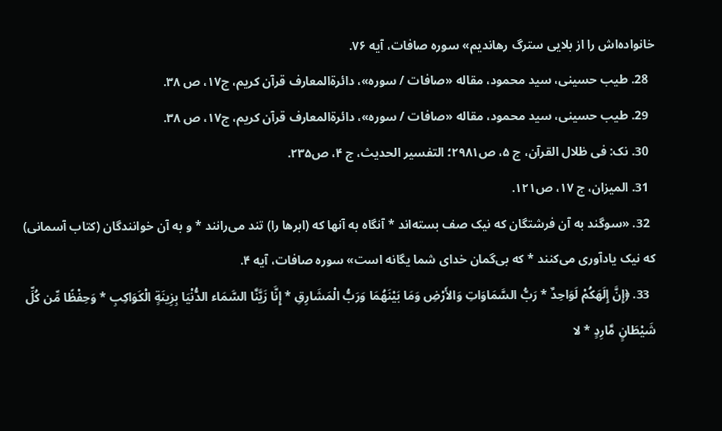خانواده‌اش را از بلایی سترگ رهاندیم» سوره صافات، آیه ۷۶.
  28. طیب حسینی، سید محمود، مقاله «صافات / سوره»، دائرةالمعارف قرآن کریم، ج۱۷، ص ۳۸.
  29. طیب حسینی، سید محمود، مقاله «صافات / سوره»، دائرةالمعارف قرآن کریم، ج۱۷، ص ۳۸.
  30. نک: فی ظلال القرآن، ج ۵، ص۲۹۸۱؛ التفسیر الحدیث، ج ۴، ص۲۳۵.
  31. المیزان، ج ۱۷، ص۱۲۱.
  32. «سوگند به آن فرشتگان که نیک صف بسته‌اند * آنگاه به آنها که (ابرها را) تند می‌رانند * و به آن خوانندگان (کتاب آسمانی) که نیک یادآوری می‌کنند * که بی‌گمان خدای شما یگانه است» سوره صافات، آیه ۴.
  33. ﴿إِنَّ إِلَهَكُمْ لَوَاحِدٌ * رَبُّ السَّمَاوَاتِ وَالأَرْضِ وَمَا بَيْنَهُمَا وَرَبُّ الْمَشَارِقِ * إِنَّا زَيَّنَّا السَّمَاء الدُّنْيَا بِزِينَةٍ الْكَوَاكِبِ * وَحِفْظًا مِّن كُلِّ شَيْطَانٍ مَّارِدٍ * لا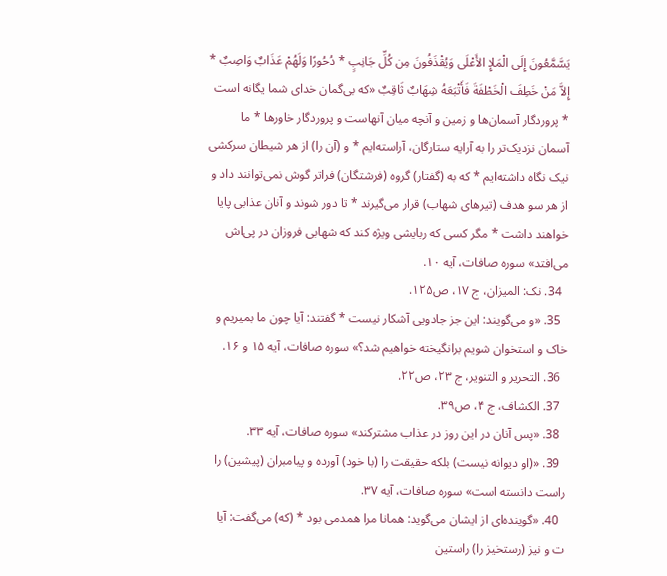يَسَّمَّعُونَ إِلَى الْمَلإِ الأَعْلَى وَيُقْذَفُونَ مِن كُلِّ جَانِبٍ * دُحُورًا وَلَهُمْ عَذَابٌ وَاصِبٌ * إِلاَّ مَنْ خَطِفَ الْخَطْفَةَ فَأَتْبَعَهُ شِهَابٌ ثَاقِبٌ «که بی‌گمان خدای شما یگانه است * پروردگار آسمان‌ها و زمین و آنچه میان آنهاست و پروردگار خاورها * ما آسمان نزدیک‌تر را به آرایه ستارگان، آراسته‌ایم * و (آن را) از هر شیطان سرکشی نیک نگاه داشته‌ایم * که به (گفتار) گروه (فرشتگان) فراتر گوش نمی‌توانند داد و از هر سو هدف (تیرهای شهاب) قرار می‌گیرند * تا دور شوند و آنان عذابی پایا خواهند داشت * مگر کسی که ربایشی ویژه کند که شهابی فروزان در پی‌اش می‌افتد» سوره صافات، آیه ۱۰.
  34. نک: المیزان، ج ۱۷، ص۱۲۵.
  35. «و می‌گویند: این جز جادویی آشکار نیست * گفتند: آیا چون ما بمیریم و خاک و استخوان شویم برانگیخته خواهیم شد؟» سوره صافات، آیه ۱۵ و ۱۶.
  36. التحریر و التنویر، ج ۲۳، ص۲۲.
  37. الکشاف، ج ۴، ص۳۹.
  38. «پس آنان در این روز در عذاب مشترکند» سوره صافات، آیه ۳۳.
  39. «(او دیوانه نیست) بلکه حقیقت را (با خود) آورده و پیامبران (پیشین) را راست دانسته است» سوره صافات، آیه ۳۷.
  40. «گوینده‌ای از ایشان می‌گوید: همانا مرا همدمی بود * (که) می‌گفت: آیا ت و نیز (رستخیز را) راستین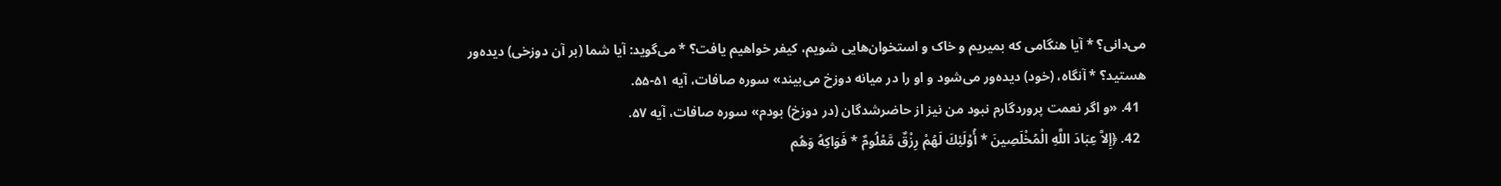می‌دانی؟ * آیا هنگامی که بمیریم و خاک و استخوان‌هایی شویم، کیفر خواهیم یافت؟ * می‌گوید: آیا شما (بر آن دوزخی) دیده‌ور هستید؟ * آنگاه، (خود) دیده‌ور می‌شود و او را در میانه دوزخ می‌بیند» سوره صافات، آیه ۵۱-۵۵.
  41. «و اگر نعمت پروردگارم نبود من نیز از حاضرشدگان (در دوزخ) بودم» سوره صافات، آیه ۵۷.
  42. ﴿إِلاَّ عِبَادَ اللَّهِ الْمُخْلَصِينَ * أُوْلَئِكَ لَهُمْ رِزْقٌ مَّعْلُومٌ * فَوَاكِهُ وَهُم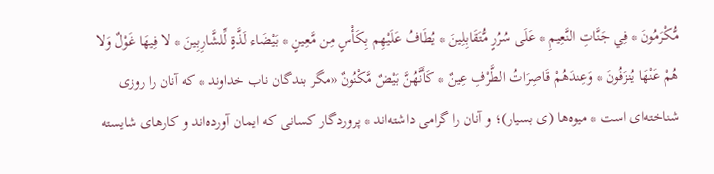مُّكْرَمُونَ * فِي جَنَّاتِ النَّعِيمِ * عَلَى سُرُرٍ مُّتَقَابِلِينَ * يُطَافُ عَلَيْهِم بِكَأْسٍ مِن مَّعِينٍ * بَيْضَاء لَذَّةٍ لِّلشَّارِبِينَ * لا فِيهَا غَوْلٌ وَلا هُمْ عَنْهَا يُنزَفُونَ * وَعِندَهُمْ قَاصِرَاتُ الطَّرْفِ عِينٌ * كَأَنَّهُنَّ بَيْضٌ مَّكْنُونٌ «مگر بندگان ناب خداوند * که آنان را روزی شناخته‌ای است * میوه‌ها (ی بسیار)؛ و آنان را گرامی داشته‌اند * پروردگار کسانی که ایمان آورده‌اند و کارهای شایسته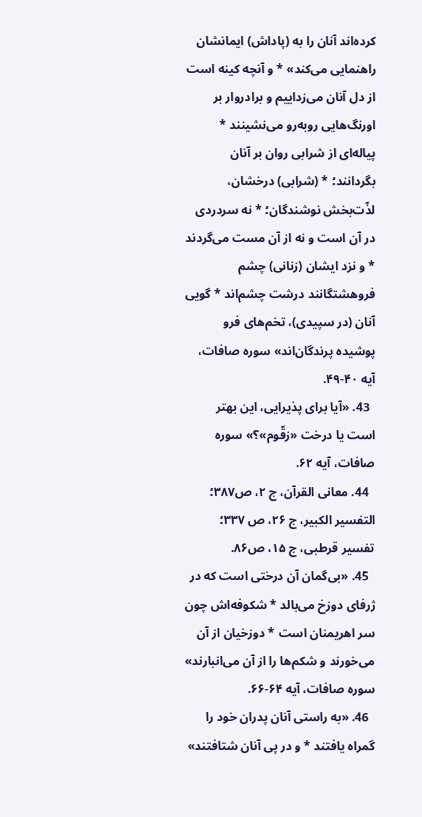کرده‌اند آنان را به (پاداش) ایمانشان راهنمایی می‌کند» * و آنچه کینه است از دل آنان می‌زداییم و برادروار بر اورنگ‌هایی روبه‌رو می‌نشینند * پیاله‌ای از شرابی روان بر آنان بگردانند؛ * (شرابی) درخشان، لذّت‌بخش نوشندگان؛ * نه سردردی در آن است و نه از آن مست می‌گردند * و نزد ایشان (زنانی) چشم فروهشتگانند درشت چشم‌اند * گویی آنان (در سپیدی)، تخم‌های فرو پوشیده پرندگان‌اند» سوره صافات، آیه ۴۰-۴۹.
  43. «آیا برای پذیرایی، این بهتر است یا درخت «زقّوم»؟» سوره صافات، آیه ۶۲.
  44. معانی القرآن،‌ ج ۲، ص۳۸۷؛ التفسیر الکبیر، ج ۲۶، ‌ص ۳۳۷؛ تفسیر قرطبی، ج ۱۵، ص۸۶.
  45. «بی‌گمان آن درختی است که در ژرفای دوزخ می‌بالد * شکوفه‌اش چون سر اهریمنان است * دوزخیان از آن می‌خورند و شکم‌ها را از آن می‌انبارند» سوره صافات، آیه ۶۴-۶۶.
  46. «به راستی آنان پدران خود را گمراه یافتند * و در پی آنان شتافتند»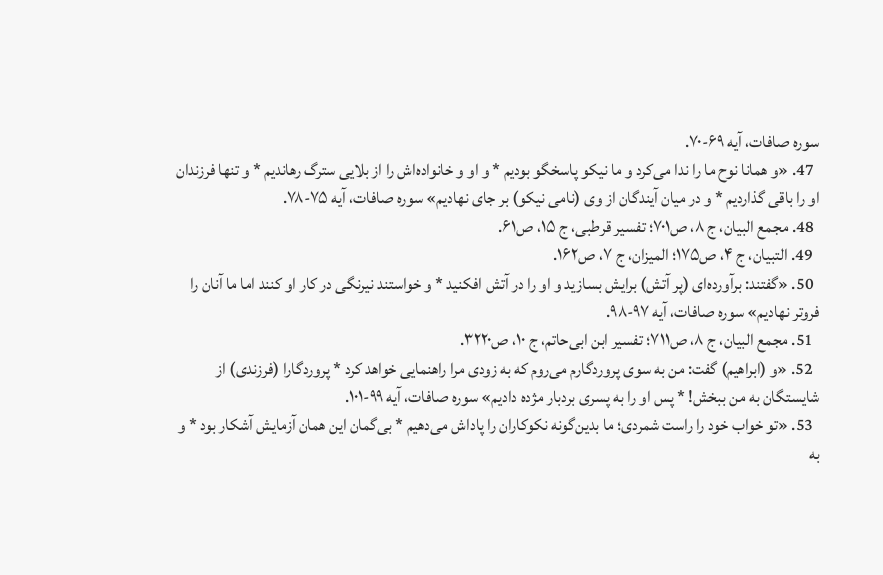سوره صافات، آیه ۶۹-۷۰.
  47. «و همانا نوح ما را ندا می‌کرد و ما نیکو پاسخگو بودیم * و او و خانواده‌اش را از بلایی سترگ رهاندیم * و تنها فرزندان او را باقی گذاردیم * و در میان آیندگان از وی (نامی نیکو) بر جای نهادیم» سوره صافات، آیه ۷۵-۷۸.
  48. مجمع البیان،‌ ج ۸، ص۷۰۱؛ تفسیر قرطبی، ج ۱۵، ص۶۱.
  49. التبیان، ج ۴، ص۱۷۵؛ المیزان، ج ۷، ص۱۶۲.
  50. «گفتند: برآورده‌ای (پر آتش) برایش بسازید و او را در آتش افکنید * و خواستند نیرنگی در کار او کنند اما ما آنان را فروتر نهادیم» سوره صافات، آیه ۹۷-۹۸.
  51. مجمع البیان، ج ۸، ص۷۱۱؛‌ تفسیر ابن ابی‌حاتم، ج ۱۰،‌ ص۳۲۲۰.
  52. «و (ابراهیم) گفت: من به سوی پروردگارم می‌روم که به زودی مرا راهنمایی خواهد کرد * پروردگارا (فرزندی) از شایستگان به من ببخش! * پس او را به پسری بردبار مژده دادیم» سوره صافات، آیه ۹۹-۱۰۱.
  53. «تو خواب خود را راست شمردی؛ ما بدین‌گونه نکوکاران را پاداش می‌دهیم * بی‌گمان این همان آزمایش آشکار بود * و به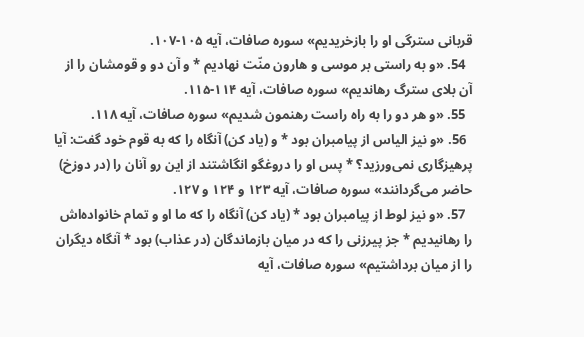قربانی سترگی او را بازخریدیم» سوره صافات، آیه ۱۰۵-۱۰۷.
  54. «و به راستی بر موسی و هارون منّت نهادیم * و آن دو و قومشان را از آن بلای سترگ رهاندیم» سوره صافات، آیه ۱۱۴-۱۱۵.
  55. «و هر دو را به راه راست رهنمون شدیم» سوره صافات، آیه ۱۱۸.
  56. «و نیز الیاس از پیامبران بود * و (یاد کن) آنگاه را که به قوم خود گفت: آیا پرهیزگاری نمی‌ورزید؟ * پس او را دروغگو انگاشتند از این رو آنان را (در دوزخ) حاضر می‌گردانند» سوره صافات، آیه ۱۲۳ و ۱۲۴ و ۱۲۷.
  57. «و نیز لوط از پیامبران بود * (یاد کن) آنگاه را که ما او و تمام خانواده‌اش را رهانیدیم * جز پیرزنی را که در میان بازماندگان (در عذاب) بود * آنگاه دیگران را از میان برداشتیم» سوره صافات، آیه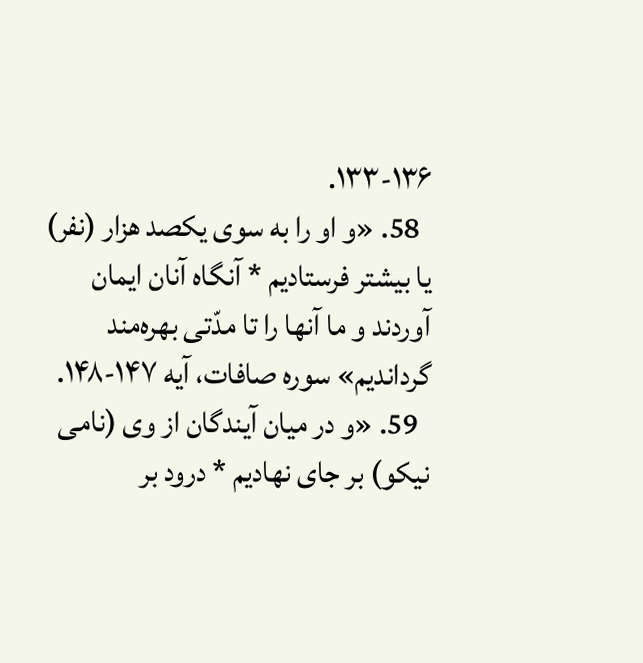۱۳۳-۱۳۶.
  58. «و او را به سوی یکصد هزار (نفر) یا بیشتر فرستادیم * آنگاه آنان ایمان آوردند و ما آنها را تا مدّتی بهره‌مند گرداندیم» سوره صافات، آیه ۱۴۷-۱۴۸.
  59. «و در میان آیندگان از وی (نامی نیکو) بر جای نهادیم * درود بر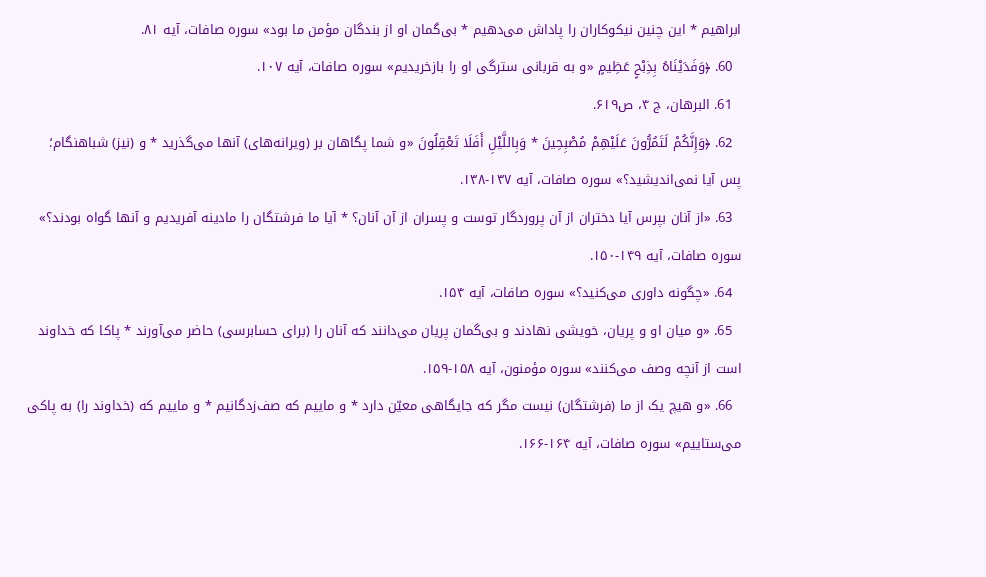ابراهیم * این چنین نیکوکاران را پاداش می‌دهیم * بی‌گمان او از بندگان مؤمن ما بود» سوره صافات، آیه ۸۱.
  60. ﴿وَفَدَيْنَاهُ بِذِبْحٍ عَظِيمٍ «و به قربانی سترگی او را بازخریدیم» سوره صافات، آیه ۱۰۷.
  61. البرهان، ج ۴، ص۶۱۹.
  62. ﴿وَإِنَّكُمْ لَتَمُرُّونَ عَلَيْهِمْ مُصْبِحِينَ * وَبِاللَّيْلِ أَفَلَا تَعْقِلُونَ «و شما پگاهان بر (ویرانه‌های) آنها می‌گذرید * و (نیز) شباهنگام؛ پس آیا نمی‌اندیشید؟» سوره صافات، آیه ۱۳۷-۱۳۸.
  63. «از آنان بپرس آیا دختران از آن پروردگار توست و پسران از آن آنان؟ * آیا ما فرشتگان را مادینه آفریدیم و آنها گواه بودند؟» سوره صافات، آیه ۱۴۹-۱۵۰.
  64. «چگونه داوری می‌کنید؟» سوره صافات، آیه ۱۵۴.
  65. «و میان او و پریان، خویشی نهادند و بی‌گمان پریان می‌دانند که آنان را (برای حسابرسی) حاضر می‌آورند * پاکا که خداوند است از آنچه وصف می‌کنند» سوره مؤمنون، آیه ۱۵۸-۱۵۹.
  66. «و هیچ یک از ما (فرشتگان) نیست مگر که جایگاهی معیّن دارد * و ماییم که صف‌زدگانیم * و ماییم که (خداوند را) به پاکی می‌ستاییم» سوره صافات، آیه ۱۶۴-۱۶۶.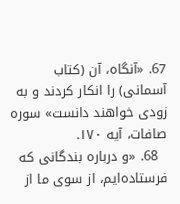67. «آنگاه، آن (کتاب آسمانی) را انکار کردند و به زودی خواهند دانست» سوره صافات، آیه ۱۷۰.
  68. «و درباره بندگانی که فرستاده‌ایم، از سوی ما از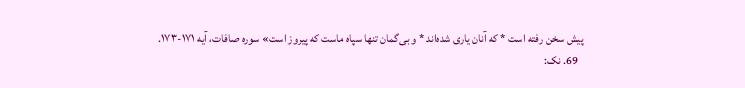پیش سخن رفته است * که آنان یاری شده‌اند * و بی‌گمان تنها سپاه ماست که پیروز است» سوره صافات، آیه ۱۷۱-۱۷۳.
  69. نک: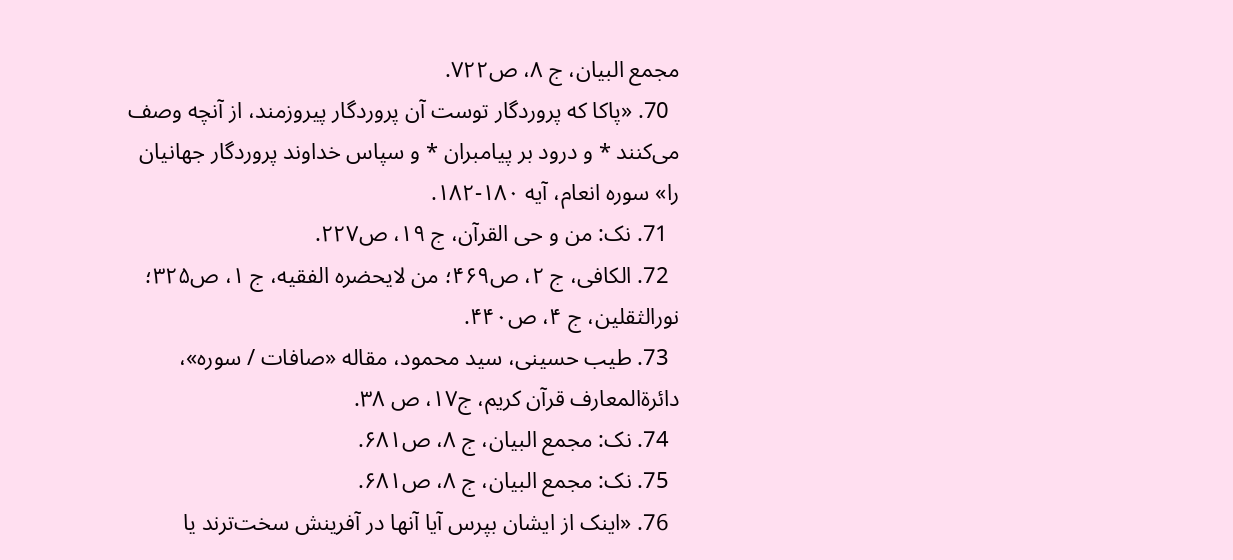مجمع البیان، ج ۸، ص۷۲۲.
  70. «پاکا که پروردگار توست آن پروردگار پیروزمند، از آنچه وصف می‌کنند * و درود بر پیامبران * و سپاس خداوند پروردگار جهانیان را» سوره انعام، آیه ۱۸۰-۱۸۲.
  71. نک: من و حی القرآن، ج ۱۹، ص۲۲۷.
  72. الکافی، ج ۲، ص۴۶۹؛ من لایحضره الفقیه، ج ۱، ص۳۲۵؛ نورالثقلین، ج ۴، ص۴۴۰.
  73. طیب حسینی، سید محمود، مقاله «صافات / سوره»، دائرةالمعارف قرآن کریم، ج۱۷، ص ۳۸.
  74. نک: مجمع البیان، ج ۸، ص۶۸۱.
  75. نک: مجمع البیان، ج ۸، ص۶۸۱.
  76. «اینک از ایشان بپرس آیا آنها در آفرینش سخت‌ترند یا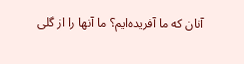آنان که ما آفریده‌ایم؟ ما آنها را از گلی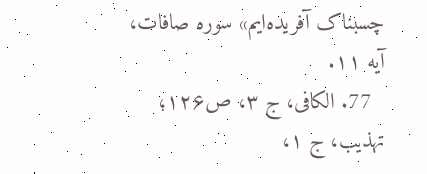چسبناک آفریده‌ایم» سوره صافات، آیه ۱۱.
  77. الکافی، ج ۳، ص۱۲۶؛ تهذیب، ج ۱،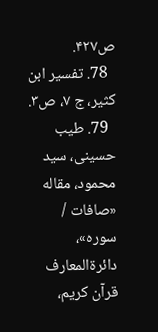ص۴۲۷.
  78. تفسیر ابن کثیر، ج ۷، ص۳.
  79. طیب حسینی، سید محمود، مقاله «صافات / سوره»، دائرةالمعارف قرآن کریم،